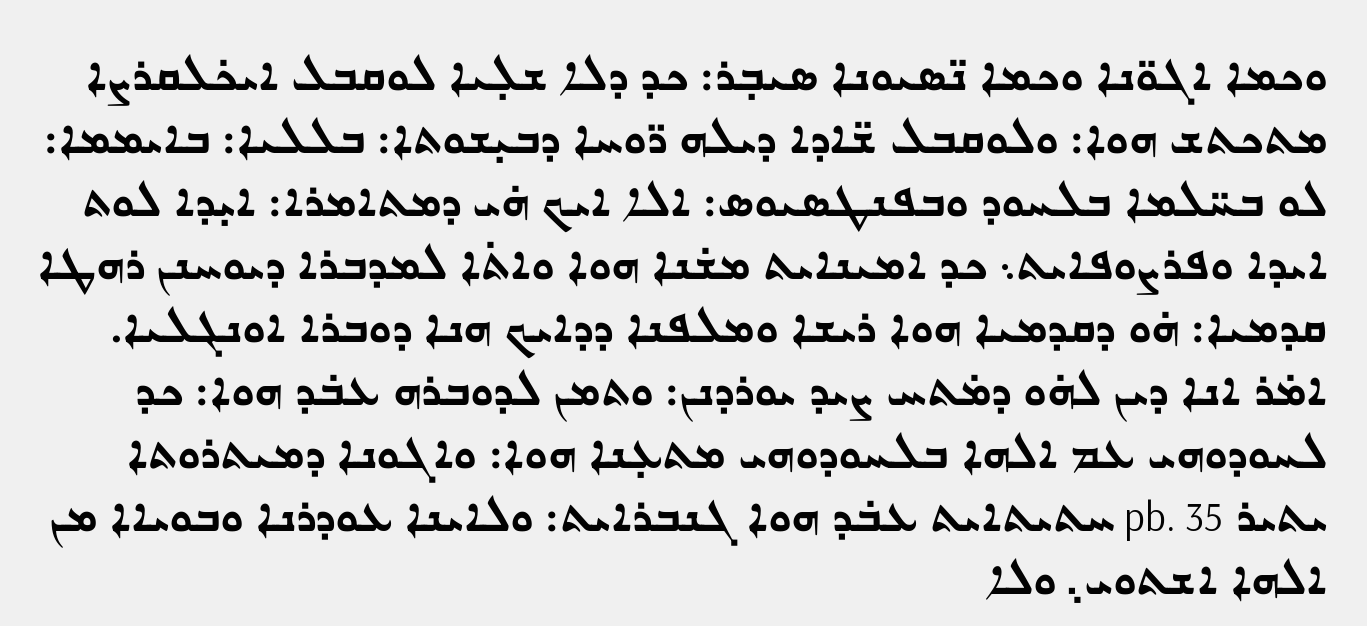ܘܟܡܐ ܐܓܘ̈ܢܐ ܘܟܡܐ ܢ̈ܣܝܘܢܐ ܣܝܒ̣ܪ: ܟܕ ܕܠܐ ܫܠ̣ܝܐ ܠܘܩܒܠ ܐܝܟ̇ܠܩܪܨܐ ܡܬܟܬܫ ܗܘܐ: ܘܠܘܩܒܠ ܫ̈ܐܕܐ ܕܝܠܗ ܪ̈ܘܚܐ ܕܒܝ̣ܫܘܬܐ: ܒܠܠܝܐ: ܒܐܝܡܡܐ: ܠܘ ܒܚ̈ܠܡܐ ܒܠܚܘܕ ܘܒܦܢܛܣܝܘܣ: ܐܠܐ ܐܝܟ ܗ̇ܝ ܕܡܬܐܡܪܐ: ܐܝ̣ܕܐ ܠܘܬ ܐܝܕܐ ܘܦܪܨܘܦܐܝܬ܆ ܟܕ ܐܡܝܢܐܝܬ ܡܫ̇ܢܐ ܗܘܐ ܘܐܬ̇ܐ ܠܡܕܒܪܐ ܕܝܘܚܢܢ ܪܗܛܐ ܩܕܡܝܐ: ܗ̇ܘ ܕܩܕܡܝܐ ܗܘܐ ܪܝܫܐ ܘܡܠܦܢܐ ܕܕܐܝܟ ܗܢܐ ܕܘܒܪܐ ܐܘܢܓܠܝܐ. ܐܡ̇ܪ ܐܢܐ ܕܝܢ ܠܗ̇ܘ ܕܡ̇ܬܚ ܨܝܕ ܝܘܪܕܢܢ: ܘܬܡܢ ܠܕܘܒܪܗ ܥܒ̇ܕ ܗܘܐ: ܟܕ ܠܚܘܕܘܗܝ ܥܡ ܐܠܗܐ ܒܠܚܘܕܘܗܝ ܡܬܥ̣ܢܐ ܗܘܐ: ܘܐܓܘܢܐ ܕܡܝܬܪܘܬܐ ܝܬܝܪ pb. 35 ܚܬܝܬܐܝܬ ܥܒ̇ܕ ܗܘܐ ܓܢܒܪܐܝܬ: ܘܠܐܝܢܐ ܥܘܕܪܢܐ ܘܒܘܝܐܐ ܡܢ ܐܠܗܐ ܐܫܬܘܝ܉ ܘܠܐ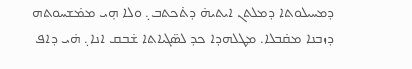ܕܡܚܝܠܘܬܐ ܕܡܠܬܢ ܐܝܬܝܗ̇ ܕܬ̇ܟܬܒ܉ ܘܠܐ ܗ̣ܝ ܡܡ̇ܫܚܘܬܗ ܕܙܒܢܐ ܡܩ̇ܒܠܐ. ܡܛܠܗܕܐ ܟܕ ܠܣ̈ܓܝܐܬܐ ܫ̇ܒܩ ܐܢܐ܉ ܗ̇ܝ ܕܐܦ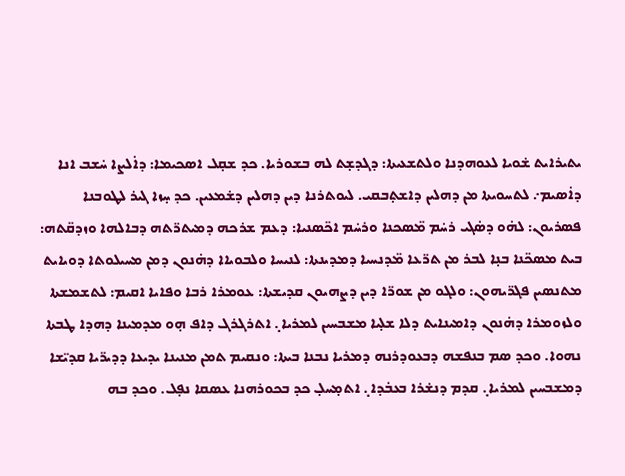ܝܬܝܪܐܝܬ ܫ̇ܘܝܐ ܠܥܘܗܕܢܐ ܘܠܬܫܥܝܬܐ: ܕܓܕܫ̣ܬ ܠܗ ܒܫܘܪܝܐ. ܟܕ ܫܩ̣ܠ ܐܣܟܝܡܐ: ܕܐ̇ܠܨܐ ܚ̇ܫܒ ܐܢܐ ܕܐ̇ܣܝܡ܇ ܠܬܚܘܝܬܐ ܡܢ ܕܗܠܝܢ ܕܐܫܬ̣ܒܩܝ. ܠܝܘܬܪܢܐ ܕܝܢ ܕܗܠܝܢ ܕܫ̇ܡܥܝܢ. ܟܕ ܚ̣ܙܐ ܓܝܪ ܠܛܘܒܢܐ ܦܣܪܝܘܢ: ܠܗ̇ܘ ܕܣ̇ܓܝ ܪܚ̇ܡ ܡ̈ܣܟܢܐ ܘܪܚ̇ܡ ܐܟ̈ܣܢܝܐ: ܕܥܡ ܫܪܟܗ ܕܡܝܬܪ̈ܬܗ ܕܒܐܠܗܐ ܘܙܕܩ̈ܬܗ: ܒܝܬ ܡܣܟ̈ܢܐ ܒܢ̣ܐ ܠܒܪ ܡܢ ܬܪ̈ܥܐ ܡ̈ܕܢܚܝܐ ܕܡܕܝܢܬܐ: ܠܢܝܚܐ ܘܠܒܘܝܐܐ ܕܗ̇ܢܘܢ ܕܡܢ ܡܚܝܠܘܬܐ ܕܘܝܐܝܬ ܡܬܢܣܝܢ ܦܓܪ̈ܝܗܘܢ: ܘܠܓܘ ܡܢ ܫܘܪ̈ܐ ܕܝܢ ܕܨܗܝܘܢ ܩܕܝܫܬܐ: ܥܘܡܪܐ ܪܒܐ ܘܦܐܝܐ ܐܩܝܡ: ܠܬܫܡܫܬܐ ܘܠܙܘܡܪܐ ܕܗ̇ܢܘܢ ܕܐܡܝܢܐܝܬ ܕܠܐ ܫܠ̣ܝܐ ܡܫܒܚܝܢ ܠܡܪܝܐ܉ ܐܬܪܓܪܓ ܕܐܦ ܗ̣ܘ ܡܕܡܝܢܐ ܕܗܕܐ ܛܒܬܐ ܢܗܘܐ. ܘܟܕ ܣܡ ܒܢܦܫܗ ܕܒܥܘܕܪܢܗ ܕܡܪܝܐ ܢܒܢܐ ܒܝܬܐ: ܘܢܩܝܡ ܬܡܢ ܡܢܝܢܐ ܝܕܝܥܐ ܕܕܝܪ̈ܝܐ ܩܕܝ̈ܫܐ ܕܡܫܒܚܝܢ ܠܡܪܝܐ܉ ܩܕܡ ܕܢܫ̇ܪܐ ܒܥܒ̇ܕܐ܉ ܐܬܡ̣ܚܠ̣ ܟܕ ܒܟܘܪܗܢܐ ܥܣܩܐ ܢܦ̣ܠ. ܘܟܕ ܒܗ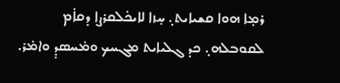ܪܡ̣ܐ ܗܘܐ ܩܫܝܐܝܬ܉ ܚ̣ܙܐ ܠܐܝܟ̇ܠܩܪܨܐ ܕܩܐ̇ܡ ܠܩܘܒܠܗ܉ ܟܕ ܓܠܝܐܝܬ ܡܓܚܟ ܘܡ̇ܚܣܕ̣ ܘܐܡ̇ܪ.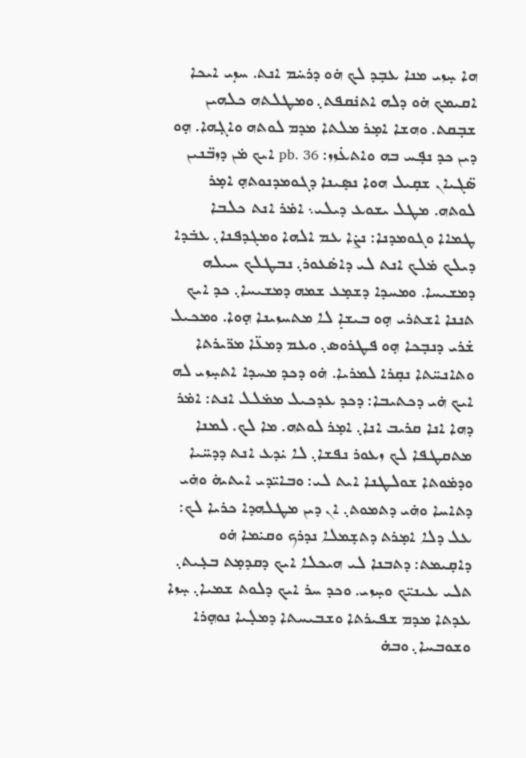ܗܐ ܚ̣ܙܝ ܡܢܐ ܥܒ̣ܕ ܠܟ ܗ̇ܘ ܕܪܚ̇ܡ ܐܢܬ. ܚܙ̣ܝ ܐܝܟܐ ܐܩܝܡܟ ܗ̇ܘ ܕܠܗ ܐܬܢ̇ܩܦܬ܉ ܘܡܛܠܬܗ ܟܠܗܝܢ ܫܒ̣ܩܬ. ܘܗܫܐ ܐܡ̣ܪ ܡܠܬܐ ܡܕܡ ܠܘܬܗ ܘܐܓ̣ܗܐ. ܗ̣ܘ ܕܝܢ ܟܕ ܢܦ̣ܚ ܒܗ ܘܐܬܥ̇ܙܙ: pb. 36 ܐܝܟ ܡ̇ܢ ܕܙܒ̈ܢܝܢ ܣ̈ܓܝܐܢ ܫܩ̣ܝܠ ܗܘܐ ܢܣ̣ܝܢܐ ܕܓܘܡܕܢܘܬܗ̣ ܐܡ̣ܪ ܠܘܬܗ. ܡܛܠ ܝܫܘܥ ܕܝܠܝ܆ ܐܡ̇ܪ ܐܢܬ ܟܠܒܐ ܛܡܐܐ ܘܓܘܡܕܢܐ: ܢܨ̇ܐ ܥܡ ܐܠܗܐ ܘܡܓܕܦܢܐ܉ ܥܒ̇ܕܐ ܕܝܠܟ ܡ̇ܠܟ ܐܢܬ ܠܝ ܕܐܣ̇ܥܘܪ܉ ܢܒܛܠܟ ܚܝܠܗ ܕܡܫܝܚܐ. ܘܡܚܕܐ ܕܫܡ̣ܥ ܫܡܗ ܕܡܫܝܚܐ܉ ܟܕ ܐܝܟ ܬܢܢܐ ܐܫܬܪܝ ܗ̣ܘ ܒܝܫܐ̣ ܠܐ ܡܬܚܙܝܢܐ ܗ̣ܘܐ. ܘܡܟܝܠ ܫ̇ܪܝ ܕܢܒ̣ܟܐ ܗ̣ܘ ܦܛܪܘܣ܉ ܘܥܡ ܕܡܥ̈ܐ ܡܪ̈ܝܪܬܐ ܘܬܐܢܚ̈ܬܐ ܢܩ̣ܪܐ ܠܡܪܝܐ. ܗ̇ܘ ܕܟܕ ܡܚܕܐ ܐܬܚ̣ܙܝ ܠܗ ܐܝܟ ܗ̇ܝ ܕܟܬܝܒܐ: ܕܟܕ ܥܕܟܝܠ ܡܡ̇ܠܠ ܐܢܬ: ܐܡ̇ܪ ܕܗܐ ܐܢܐ ܩܪܝܒ ܐܢܐ܉ ܐܡ̣ܪ ܠܘܬܗ. ܡܐ ܠܟ. ܠܡܢܐ ܡܬܩܛܦܐ ܠܟ ܙܥܘܪ ܢܦܫܐ܉ ܠܐ ܝ̇ܕܥ ܐܢܬ ܕܕܚ̈ܝܐ ܘܕܡ̇ܘܬܐ ܫܘܠܛܢܐ ܐܝܬ ܠܝ: ܘܒܐܝ̈ܕܝ ܐܝܬܝܗ̇ ܘܗ̇ܝ ܕܬܐܚܐ ܘܗ̇ܝ ܕܬܡܘܬ܉ ܐܢ ܕܝܢ ܡܛܠܗܕܐ ܟܪܝܐ ܠܟ: ܥܠ ܕܠܐ ܐܡ̣ܪܬ ܕܬܫ̣ܡܠܐ ܢܕܪܟ ܘܩܝ̇ܡܐ ܗ̇ܘ ܕܐܩ̣ܝܡܬ: ܕܬܒܢܐ ܠܝ ܗܝܟܠܐ ܐܝܟ ܕܩܕܡ̣ܬ ܒܥ̣ܝܬ܉ ܬܠܝ ܥܝܢܝ̈ܟ ܘܚ̣ܙܝ. ܘܟܕ ܚܪ ܐܝܟ ܕܠܘܬ ܫܡܝܐ܉ ܚ̣ܙܐ ܥܕܬܐ ܡܕܡ ܫܦܝܪܬܐ ܘܫܒܝܚܬܐ ܕܡܠ̣ܝܐ ܢܘܗ̣ܪܐ ܘܫܘܒܚܐ܉ ܘܒܗ̇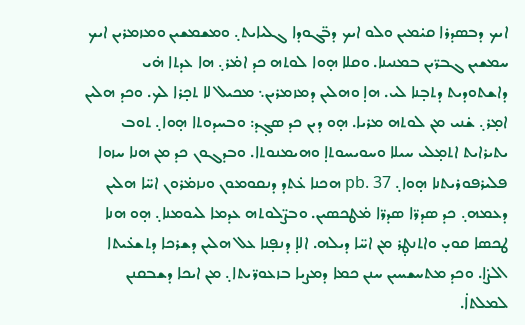ܐܝܟ ܕܒܣܕܪܐ ܩܝ̇ܡܝܢ ܘܠܘ ܐܝܟ ܕܒ̈ܓܘܕܐ ܓܠܝܐܝܬ܉ ܘܡܫܡܫܝܢ ܘܡܙܡܪܝܢ ܐܝܟ ܚܡܫܝܢ ܓܒܪ̈ܝܢ ܒܡܢܝܢܐ. ܘܩܠܐ ܗ̣ܘܐ ܠܘܬܗ ܟܕ ܐܡ̇ܪ܉ ܗܐ ܥܕܬܐ ܗ̇ܝ ܕܐܫܬܘܕܝܬ ܕܬܒ̣ܢܐ ܠܝ. ܗܐ̣ ܘܗܠܝܢ ܕܡܙܡܪܝܢ܆ ܡܟܝܠ ܠܐ ܬܟ̣ܪܐ ܠܟ. ܘܟܕ ܗܠܝܢ ܐܡ̣ܪ܉ ܫ̇ܢܝ ܡܢ ܠܘܬܗ ܡܪܝܐ. ܗ̣ܘ ܕܝܢ ܟܕ ܣܓ̣ܕ: ܘܒܚܕܘܬܐ ܗ̣ܘܐ܉ ܬܘܒ ܝܬܝܪܐܝܬ ܐܬܡ̣ܠܝ ܚܝܠܐ ܘܚܘܝܚܘܬܐ̣ ܘܗܝܡܢܘܬܐ. ܘܒܕܓܘܢ ܟܕ ܡܢ ܗܢܐ ܚܙܘܐ ܦܠܝܪܦܘܪܝܬܢܐ ܗ̣ܘܐ܉ pb. 37 ܗܟܢܐ ܥ̇ܬܕ ܕܢܩܘܡܘܢ ܘܢܙܡ̇ܪܘܢ ܐܚ̈ܐ ܗܠܝܢ ܕܥܡܗ܉ ܟܕ ܣܕܪ̈ܐ ܣܕܪ̈ܐ ܡ̇ܛܟܣܝܢ. ܘܒܨ̈ܠܘܬܗ ܥܕܡܐ ܠܝܘܡܢܐ܉ ܗ̣ܘ ܗܢܐ ܛܟܣܐ ܩܘܝ̣ ܘܐܬܢܛ̣ܪ ܡܢ ܐܚ̈ܐ ܕܝܠܗ. ܐܠܐ̣ ܕܢܦ̣ܢܐ ܥܠ ܗܠܝܢ ܕܫܪܟܐ ܕܬܫܥ̇ܝܬܐ ܐܠܨ̇ܐ. ܘܟܕ ܡܬܚܫܚܝܢ ܚܢܢ ܟܡܐ ܕܡܨܝܐ ܒܙܥܘܪ̈ܝܬܐ܉ ܡܢ ܐܝܟܐ ܕܫܒܩܢܢ ܠܡܠܬܐ̇.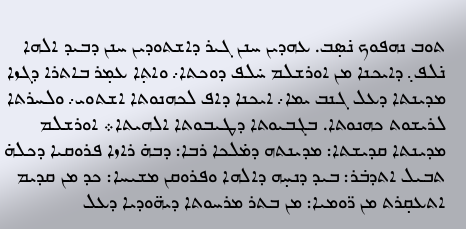ܬܘܒ ܢܗܦܘܟ ܢ̇ܣ̣ܒ. ܥܗܕܝܢ ܚܢܢ ܓܝܪ ܕܐܫܬܘܕܝܢ ܚܢܢ ܕܒܝܕ ܐܠܗܐ ܢ̇ܠܦ܉ ܕܐܝܟܢܐ ܡܢ ܐܘܪܫܠܡ ܚ̇ܠܦ ܕܘܟܬܐ܇ ܘܐܬ̣ܐ ܥܡ̣ܪ ܒܐܬܪܐ ܕܓܙܐ ܡܕܝܢܬܐ ܕܥܠ ܓܢܒ ܝܡܐ܇ ܐܝܟܢܐ ܕܐܦ ܠܟܗܢܘܬܐ ܐܫܬܘܝ܇ ܘܠܚܪܬܐ ܠܪܝܫܘܬ ܟܗܢܘܬܐ. ܒܓܒܝܘܬܐ ܕܛܝܒܘܬܐ ܐܠܗܝܬܐ܀ ܐܘܪܫܠܡ ܡܕܝܢܬܐ ܩܕܝܫܬܐ: ܡܕܝܢܬܗ ܕܡ̇ܠܟܐ ܪܒܐ: ܕܒܗ̇ ܪܐܙܐ ܦܪܘܩܝܐ ܕܟܠܗ̇ ܬܒܝܠ ܐܬܕܒ̇ܪ: ܒܝܕ ܕܢܚ̣ܗ ܕܐܠܗܐ ܘܦܪܘܩܢ ܡܫܝܚܐ: ܟܕ ܡܢ ܩܕܝܡ ܐܬܥܩ̣ܪܬ ܡܢ ܪ̈ܘܡܝܐ: ܡܢ ܒܬܪ ܡܪܚܘܬܐ ܕܝܗ̈ܘܕܝܐ ܕܥܠ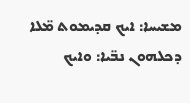ܡܫܝܚܐ: ܐܝܟ ܩܕܝܡܘܬ ܡ̈ܠܐ ܕܟܠܗܘܢ ܢܒ̈ܝܐ: ܘܐܝܟ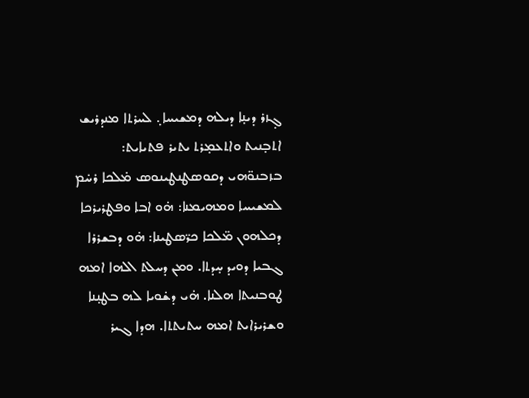ܓ̣ܙܪ ܕܝܢ̣ܐ ܕܝܠܗ ܕܡܫܝܚܐ܉ ܠܚܪܬܐ ܡܢܕܪܝܫ ܐܬܒ̣ܢܝܬ ܘܐܬܥܡ̣ܪܬ ܝܬܝܪ ܦܬܝܐܝܬ: ܒܙܒܢܘ̈ܗܝ ܕܩܘܣܛܢܛܝܢܘܣ ܡ̇ܠܟܐ ܪܚ̇ܡ ܠܡܫܝܚܐ ܘܡܗܝܡܢܐ: ܗ̇ܘ ܐܒܐ ܘܦܛܪܝܪܟܐ ܕܟܠܗܘܢ ܡ̈ܠܟܐ ܟܪ̈ܣܛܝܢܐ: ܗ̇ܘ ܕܒܫܪܪܐ ܓܒܝܐ ܕܘܝܕ ܚ̣ܕܬܐ. ܘܡܢ ܕܚܠܬ ܐܠܗܐ ܐܡܗ ܛܘܒܢܝܬܐ ܗܠܢܐ. ܗ̇ܝ ܕܫ̇ܘܝܐ ܠܗ ܒܛܢ̣ܢܐ ܘܫܪܝܪܐܝܬ ܐܡܗ ܚܬܝܬܬܐ. ܗܕܐ ܓܝܪ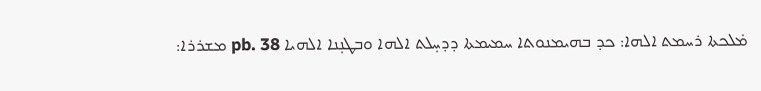ܡ̇ܠܟܬܐ ܪܚܡܬ ܐܠܗܐ: ܟܕ ܒܗܝܡܢܘܬܐ ܚܡܝܡܬܐ ܕܕܚ̣ܠܬ ܐܠܗܐ ܘܒܛܢ̣ܢܐ ܐܠܗܝܐ pb. 38 ܡܫܪܪܐ: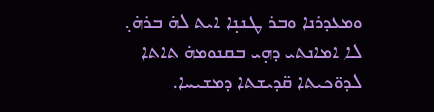ܘܡܥܕܪܢܐ ܘܒܪ ܛܢܢ̣ܐ ܐܝܬ ܠܗ̇ ܒܪܗ̇܉ ܠܐ ܐܡܐܢܬܝ ܕܗ̣ܝ ܒܩܢܘܡܗ̇ ܬܐܬܐ ܠܕܘ̈ܟܝܬܐ ܩ̈ܕܝܫܬܐ ܕܡܫܝܚܐ.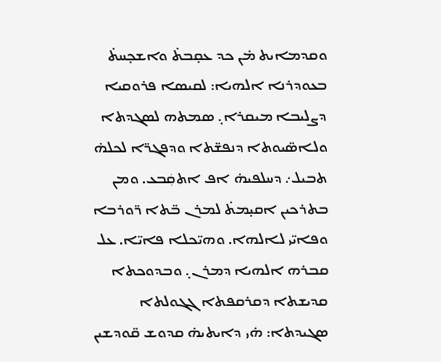ܘܩܕܡܐܝܬ ܡ̇ܢ ܟܕ ܥܩ̣ܒܬ̇ ܘܐܫܟ̣ܚܬ̇ ܒܥܘܕܪܢܐ ܐܠܗܝܐ: ܠܩܝܣܐ ܦܪܘܩܝܐ ܕܨܠܝܒܐ ܡܝܩܪܐ܉ ܣܡܬܗ ܠܣܓܕܬܐ ܘܠܐܣ̈ܝܘܬܐ ܕܢܦܫ̈ܬܐ ܘܕܦܓܪ̈ܐ ܠܟܠܗ̇ ܬܒܝܠ܇ ܕܚܠܦܝܗ̇ ܐܦ ܐܬܩܲܒܥ. ܘܡܢ ܒܬܪܟܝܢ ܐܩܝ̣ܡܬ̇ ܠܡܪܢ ܒ̈ܬܐ ܪ̈ܘܪܒܐ ܘܦܐܝ̈ܝ ܠܐܠܗܐ. ܘܗܝ̈ܟܠܐ ܦܐܝ̈ܐ. ܥܠ ܩܒܪܗ ܐܠܗܝܐ ܕܡܪܢ܉ ܘܒܕܘܟܬܐ ܩܕܝܫܬܐ ܕܩܪܩܦܬܐ ܓܓܘܠܬܐ ܣܓܝܕܬܐ: ܗ̇ܝ ܕܐܝܬܝܗ̇ ܩܕܘܫ ܩ̈ܘܕܫܝܢ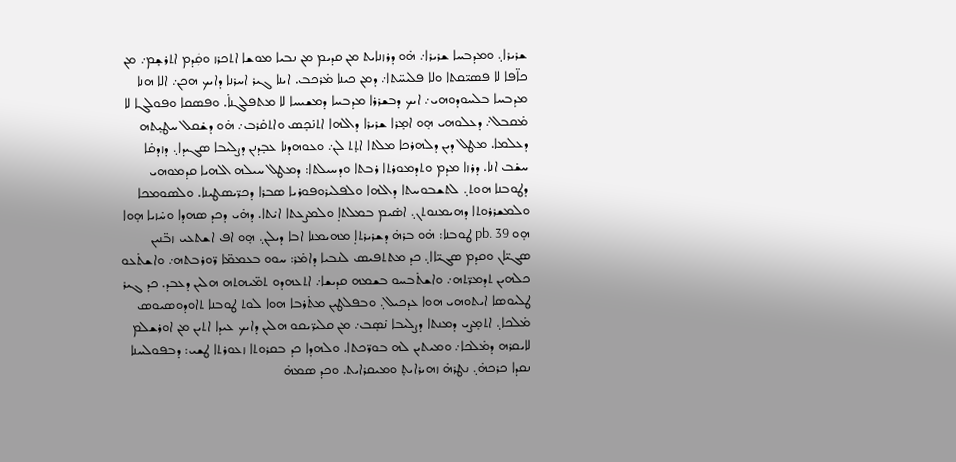ܫܪܝܪܐ܉ ܘܡܕܒܚܐ ܫܪܝܪܐ܇ ܗ̇ܘ ܕܪܙܢܐܝܬ ܡܢ ܩܕܝܡ ܡܢ ܢܒܝܐ ܡܘܫܐ ܐܬܟܪܙ ܘܩܲܕܡ ܐܬܪܫ̣ܡ܇ ܡܢ ܟܐ̈ܦܐ ܠܐ ܦܣܝ̈ܩܬܐ ܘܠܐ ܦܠܝܚ̈ܬܐ܇ ܕܡܢ ܟܝܢܐ ܡ̇ܪܟܒ. ܐܝܢܐ ܓܝܪ ܐܚܪܢܐ ܕܐܝܟ ܗܟܢ܇ ܐܠܐ ܗܢܐ ܡܕܒܚܐ ܒܠܚܘܕܘܗܝ܇ ܐܝܟ ܕܒܫܪܪܐ ܡܕܒܚܐ ܕܡܫܝܚܐ ܠܐ ܡܬܦܠܓܢܐ̇. ܘܦܣܩܐ ܘܦܘܠܓܐ ܠܐ ܡ̇ܩܒܠ܇ ܕܥܠܘܗܝ ܗ̣ܘ ܐܡ̣ܪܐ ܫܪܝܪܐ ܕܐܠܗܐ ܐܬܢ̇ܟ̣ܣ ܘܐܬܩ̇ܪܒ܇ ܗ̇ܘ ܕܫ̇ܩܠ ܚܛܝ̣ܬܗ ܕܥܠܡܐ. ܡܛܠ ܕܝܢ ܕܠܗܪܟܐ ܡܠܬܐ ܐܬ̣ܬ ܠܢ܇ ܘܥܘܗܕܢܐ ܥܒ̣ܕܢܢ ܕܨܠܝܒܐ ܣܓܝܕܐ܉ ܕܙܕܩ̇ܐ ܚܫ̇ܒ ܐܢܐ. ܕܪܙܐ ܡܕܡ ܘܬܕܡܘܪܬܐ ܪܒܬܐ ܘܕܚܝܠܬܐ: ܕܡܛܠ ܚܝܠܗ ܐܠܗܝܐ ܩܕܡܘܗܝ ܕܛܘܒܢܐ ܗܘܬ܉ ܠܬܫܒܘܚܬܐ ܕܐܠܗܐ ܘܠܦܠܝܪܘܦܘܪܝܐ ܣܒܪܐ ܕܟܪ̈ܝܣܛܝܢܐ. ܘܠܣܘܡܟܐ ܘܠܡܫܪܪܘܬܐ ܕܗܝܡܢܘܬܢ܉ ܐܣ̇ܝܡ ܒܡܠܬܐ̣ ܘܠܡܨܥܬܐ ܐܝ̇ܬܐ. ܕܗ̇ܝ ܕܟܕ ܣܗܕܐ ܘܚ̇ܙܝܐ ܗ̣ܘܐ ܗ̣ܘ pb. 39 ܛܘܒܢܐ: ܗ̇ܘ ܒܪܗ̇ ܕܫܪܝܪܬܐ̣ ܡܗܝܡܢܐ ܐܒܐ ܕܝܠܢ܉ ܗ̣ܘ ܐܦ ܐܫܬܥܝ ܙܒ̈ܢܝܢ ܣܓܝ̈ܐܢ ܘܩܕܡ ܣܓܝ̈ܐܐ܉ ܟܕ ܡܬܬܦܝܣ ܠܢܒܝܐ ܕܐܡ̇ܪ: ܚܘܘ ܒܥܡܡ̈ܐ ܪ̈ܘܪܒܬܗ܇ ܘܐܫܬ̇ܥܘ ܟܠܗܝܢ ܬܕܡܪ̈ܬܗ܇ ܘܐܫܬ̇ܒܚܘ ܒܫܡܗ ܩܕܝܫܐ܇ ܐܬܥܗܕܘ ܬܡ̈ܝܗܬܗ ܗܠܝܢ ܕܥܒܕ. ܟܕ ܓܝܪ ܛܠܝܘܣܐ ܐܝܬܘܗܝ ܗܘܐ ܥܕܟܝܠ܉ ܘܒܦܠܛܝܢ ܡܬ̇ܪܒܐ ܗܘܐ ܠܘܬ ܛܘܒܢܐ ܬܐܘܕܘܣܝܘܣ ܡ̇ܠܟܐ܉ ܐܬܡ̣ܨܝ ܕܡܢܬܐ ܕܨܠܝܒܐ ܢ̇ܣ̣ܒ܇ ܡܢ ܩܠܝܪ̈ܝܩܘ ܗܠܝܢ ܕܐܝܟ ܥܝܕܐ ܐܬܝܢ ܡܢ ܐܘܪܫܠܡ ܠܐܝܩܪܗ ܕܡ̇ܠܟܐ܇ ܘܡܝܬܝܢ ܠܗ ܒܘܪ̈ܟܬܐ. ܘܠܗܕܐ ܟܕ ܒܩܪܘܬܐ ܙܥܘܪܬܐ ܛܫܝ: ܕܒܦܘܠܚܢܐ ܢܩܕܐ ܟܪܟܗ̇܉ ܢܛܪܗ̇ ܙܗܝܪܐܝܬ̣ ܘܡܝܩܪܐܝܬ. ܘܟܕ ܣܡܗ̇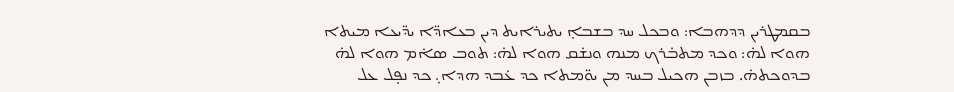ܒܩܡܛܪܝܢ ܕܕܗܒܐ: ܘܒܟܠ ܚܕ ܒܫܒܐ̣ ܝܬܝܪܐܝܬ ܕܝܢ ܒܥܐܕ̈ܐ ܝܕ̈ܝܥܐ ܡܝܬܐ ܗܘܐ ܠܗ̇: ܘܟܕ ܡܬܒ̇ܪܟ ܡܢܗ ܘܢܫ̇ܩ ܗܘܐ ܠܗ̇: ܬܘܒ ܣܐ̇ܡ ܗܘܐ ܠܗ̇ ܒܕܘܟܬܗ̇. ܒܙܒܢ ܗܟܝܠ ܒܚܕ ܡܢ ܝܘ̈ܡܬܐ ܟܕ ܥ̇ܒܕ ܗܕܐ܉ ܟܕ ܢܦ̣ܠ ܥܠ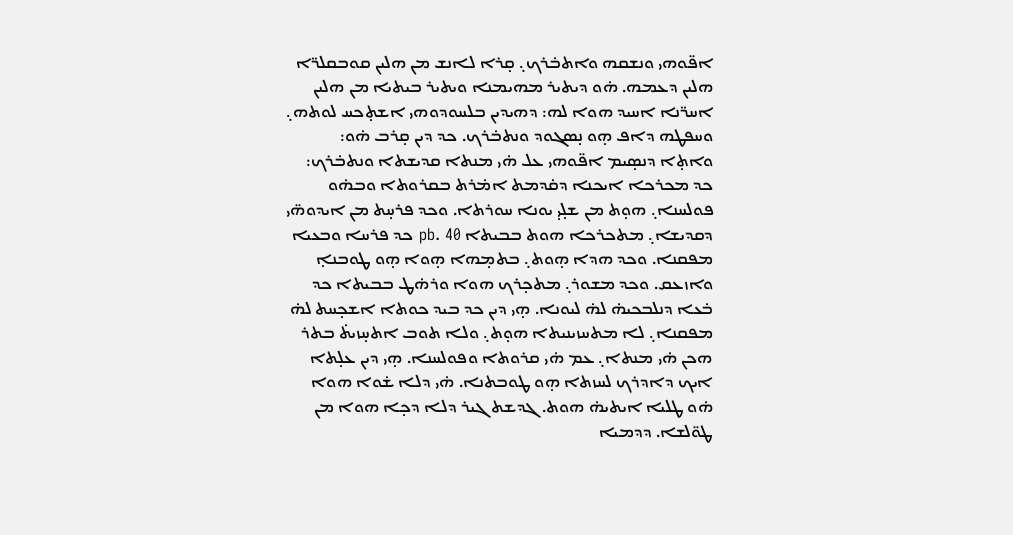ܐܦ̈ܘܗܝ ܘܢܫܩܗ ܘܐܬܒ̇ܪܟ܉ ܩ̣ܪܐ ܠܐܢܫ ܡܢ ܗܠܝܢ ܩܘܒܩܠܪ̈ܐ ܗܠܝܢ ܕܥܡܗ. ܗ̇ܘ ܕܝܬܝܪ ܡܗܝܡܢܐ ܘܝܬܝܪ ܒܝܬܝܐ ܡܢ ܗܠܝܢ ܐܚܪ̈ܢܐ ܐܚܝܕ ܗܘܐ ܠܗ: ܕܗܝܕܝܢ ܒܠܚܘܕܘܗܝ ܐܫܬ̣ܟܚ ܠܘܬܗ܉ ܘܚܦܛܗ ܕܐܦ ܗ̣ܘ ܢ̣ܣܓܘܕ ܘܢܬܒ̇ܪܟ. ܟܕ ܕܝܢ ܩ̣ܪܒ ܗ̇ܘ: ܘܐܬ̣ܐ ܕܢܣ̣ܝܡ ܐܦ̈ܘܗܝ ܥܠ ܗ̇ܝ ܡܢܬܐ ܩܕܝܫܬܐ ܘܢܬܒ̇ܪܟ: ܟܕ ܡܟܪܟܐ ܐܝܟܢܐ ܕܩ̇ܕܡܬ ܐܡ̇ܪܬ ܒܩܪܘܬܐ ܘܒܗ̇ܘ ܦܘܠܚܢܐ܉ ܗܘ̣ܬ ܡܢ ܫܠ̣ܝ̣ ܝܘܢܐ ܚܘܪܬܐ. ܘܟܕ ܦܪܚ̣ܬ ܡܢ ܐܝܕܘܗ̈ܝ ܕܩܕܝܫܐ܉ ܡܬܟܪܟܐ ܗܘܬ ܒܒܝܬܐ pb. 40 ܟܕ ܦܪܚܐ ܘܒܥܝܐ ܡܦܩܢܐ. ܘܟܕ ܗܕܐ ܗ̣ܘܬ܉ ܒܬܡ̣ܗܐ ܗ̣ܘܐ ܗ̣ܘ ܛܘܒܢܐ̣ ܘܐܙܥܩ. ܘܟܕ ܡܫܘܪ܉ ܡܬܟ̣ܪܟ ܗܘܐ ܘܪܗ̇ܛ ܒܒܝܬܐ ܟܕ ܒ̇ܥܐ ܕܢܠܒܟܝܗ̇ ܠܗ̇ ܠܝܘܢܐ. ܗ̣ܝ ܕܝܢ ܟܕ ܒܝܕ ܟܘܬܐ ܐܫܟ̣ܚܬ ܠܗ̇ ܡܦܩܢܐ܉ ܠܐ ܡܬܚܙܝܢܝܬܐ ܗܘ̣ܬ܉ ܘܠܐ ܬܘܒ ܐܬܚ̣ܙܝܬ̇ ܒܬܪ ܗܟܢ ܗ̇ܝ ܡܢܬܐ܉ ܥܡ ܗ̇ܝ ܩܪܘܬܐ ܘܦܘܠܚܢܐ. ܗ̣ܝ ܕܝܢ ܥܠ̣ܬܐ ܐܝܟ ܕܐܕܪܟ ܠܚܙܬܐ ܗ̣ܘ ܛܘܒܬܢܐ. ܗ̇ܝ ܕܠܐ ܫ̇ܘܐ ܗܘܐ ܗ̇ܘ ܛܠܝܐ ܐܝܬܝܗ̇ ܗܘܬ. ܓܕܫܬ ܓܝܪ ܕܠܐ ܕܟ̣ܐ ܗܘܐ ܡܢ ܛܘ̈ܠܫܐ. ܕܕܡܝܐ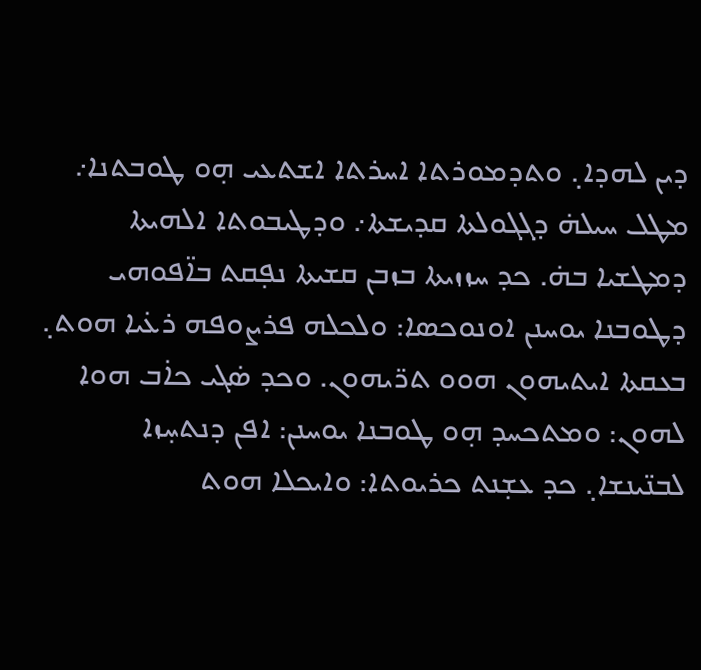ܕܝܢ ܠܗܕܐ܉ ܘܬܕܡܘܪܬܐ ܐܚܪܬܐ ܐܫܬܥܝ ܗ̣ܘ ܛܘܒܬܢܐ܇ ܡܛܠ ܚܝܠܗ̇ ܕܓܓܘܠܬܐ ܩܕܝܫܬܐ܇ ܘܕܛܝܒܘܬܐ ܐܠܗܝܬܐ ܕܡܛܫܝܐ ܒܗ̇. ܟܕ ܚܙܙܝܬܐ ܒܙܒܢ ܩܫܝܬܐ ܢܦ̣ܩܬ ܒܐ̈ܦܘܗܝ ܕܛܘܒܢܐ ܝܘܚܢܢ ܐܘܢܘܟܣܐ: ܘܠܟܠܗ ܦܪܨܘܦܗ ܪܥ̇ܝܐ ܗܘܬ܉ ܒܥܩܬܐ ܐܝܬܝܗܘܢ ܗܘܘ ܬܪ̈ܝܗܘܢ. ܘܟܕ ܣ̇ܓܝ ܟܐ̇ܒ ܗܘܐ ܠܗܘܢ: ܘܡܬܟܚܕ ܗ̣ܘ ܛܘܒܢܐ ܝܘܚܢܢ: ܐܦܢ ܕܢܬܚ̣ܙܐ ܠܒܢ̈ܝܢܫܐ܉ ܟܕ ܥܫ̣ܢܬ ܟܪܝܘܬܐ: ܘܐܝܟܠܐ ܗܘܬ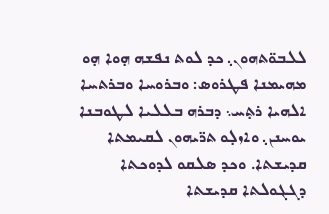ܠܠܒܘ̈ܬܗܘܢ܉ ܟܕ ܠܘܬ ܢܦܫܗ ܗ̣ܘܐ ܗ̣ܘ ܡܗܝܡܢܐ ܦܛܪܘܣ: ܘܒܪܘܚܐ ܘܒܪܬܚܐ ܐܠܗܝܐ ܪܬ̣ܚ܆ ܕܒܪܗ ܒܠܠܝܐ ܠܛܘܒܢܐ ܝܘܚܢܢ܉ ܘܐܙܠ̣ܘ ܬܪ̈ܝܗܘܢ ܠܩܝܡܬܐ ܩܕܝܫܬܐ. ܘܟܕ ܣܠܩܘ ܠܕܘܟܬܐ ܕܓܓܘܠܬܐ ܩܕܝܫܬܐ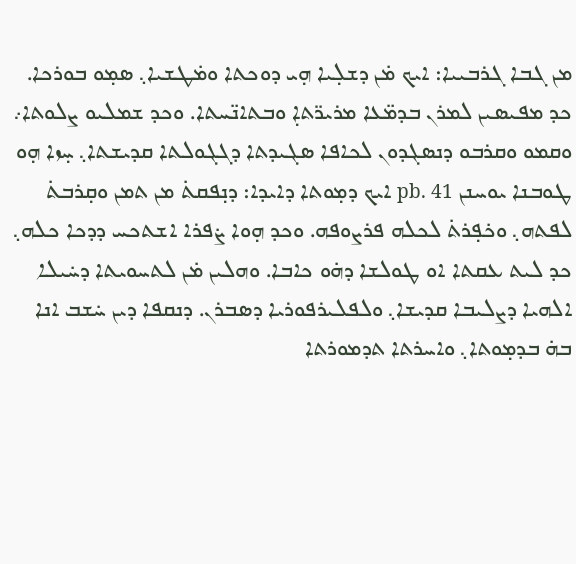ܡܢ ܓܒܐ ܓܪܒܝܝܐ: ܐܝܟ ܡ̇ܢ ܕܫܠ̣ܝܐ ܗ̣ܝ ܕܘܟܬܐ ܘܡ̇ܛܫܝܐ܉ ܣܡ̣ܘ ܒܘܪܟܐ. ܟܕ ܡܦܝܣܝܢ ܠܡܪܢ ܒܕܡ̈ܥܐ ܡܪܝܪ̈ܬܐ̣ ܘܒܬܐܢ̈ܚܬܐ. ܘܟܕ ܫܡܠܝܘ ܨܠܘܬܐ܇ ܘܩܡܘ ܘܩܪܒܘ ܕܢܣܓܕܘܢ ܠܟܐܦܐ ܣܓܝܕܬܐ ܕܓܓܘܠܬܐ ܩܕܝܫܬܐ܉ ܚ̣ܙܐ ܗ̣ܘ ܛܘܒܢܐ ܝܘܚܢܢ pb. 41 ܐܝܟ ܕܡ̣ܘܬܐ ܕܐܝܕܐ: ܕܢ̣ܦܩܬ̇ ܡܢ ܬܡܢ ܘܩ̣ܪܒܬ̇ ܠܦܬܗ܉ ܘܟ̇ܦ̣ܪܬ̇ ܠܟܠܗ ܦܪܨܘܦܗ. ܘܟܕ ܗ̣ܘܐ ܨ̇ܦܪܐ ܐܫܬܟܚ ܕܕܟܐ ܟܠܗ܉ ܟܕ ܠܝܬ ܥܩܬܐ ܐܘ ܛܘܠܫܐ ܕܗ̇ܘ ܟܐܒܐ. ܘܗܠܝܢ ܡ̇ܢ ܠܬܚܘܝܬܐ ܕܚ̇ܝܠܐ ܐܠܗܝܐ ܕܨܠܝܒܐ ܩܕܝܫܐ܉ ܘܠܦܠܝܪܦܘܪܝܐ ܕܣܒܪܢ. ܕܢܩܦܐ ܕܝܢ ܚ̇ܫܒ ܐܢܐ ܒܗ̇ ܒܕܡ̣ܘܬܐ܉ ܘܐܚܪܬܐ ܬܕܡܘܪܬܐ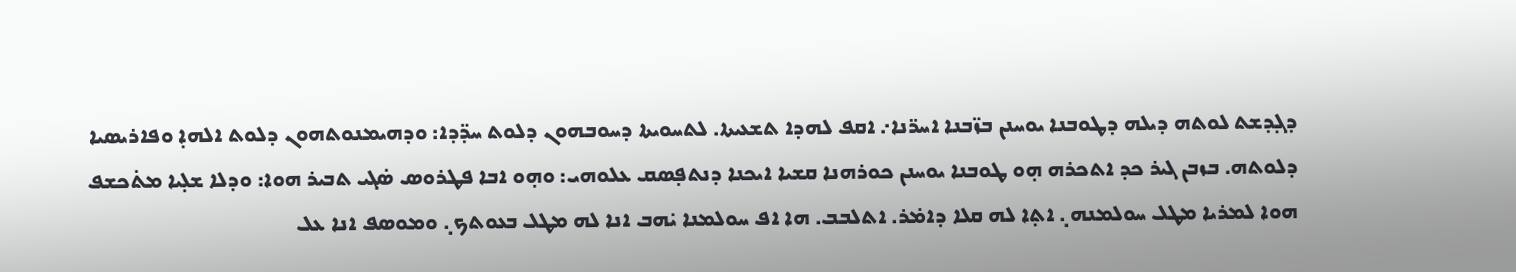ܕܓ̣ܕܫܬ ܠܘܬܗ ܕܝܠܗ ܕܛܘܒܢܐ ܝܘܚܢܢ ܒܙ̈ܒܢܐ ܐܚܪ̈ܢܐ܇ ܐܩܦ ܠܗܕܐ ܬܫܥܝܬܐ. ܠܬܚܘܝܬܐ ܕܚܘܒܗܘܢ ܕܠܘܬ ܚܕ̈ܕܐ: ܘܕܗܝܡܢܘܬܗܘܢ ܕܠܘܬ ܐܠܗܐ̣ ܘܦܐܪܝܣܝܐ ܕܠܘܬܗ. ܒܙܒܢ ܓܝܪ ܟܕ ܐܬܟܪܗ ܗ̣ܘ ܛܘܒܢܐ ܝܘܚܢܢ ܟܘܪܗܢܐ ܩܫܝܐ ܐܝܟܢܐ ܕܢܬܦ̣ܣܩ ܥܠܘܗܝ: ܘܗ̣ܘ ܐܒܐ ܦܛܪܘܣ ܣ̇ܓܝ ܬܒܝܪ ܗܘܐ: ܘܕܠܐ ܫܠ̣ܝܐ ܡܬ̇ܟܫܦ ܗܘܐ ܠܡܪܝܐ ܡܛܠ ܚܘܠܡܢܗ܉ ܐܬ̣ܐ ܠܗ ܩܠܐ ܕܐܡ̇ܪ. ܐܬܠܒܒ. ܗܐ ܐܦ ܚܘܠܡܢܐ ܝ̇ܗܒ ܐܢܐ ܠܗ ܡܛܠ ܒܥܘܬܟ܉ ܘܡܘܣܦ ܐܢܐ ܥܠ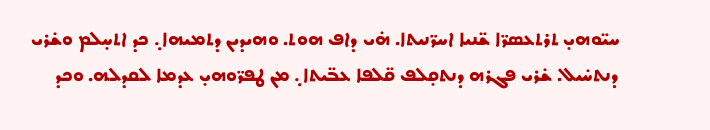ܚܝ̈ܘܗܝ̣ ܬܪܬܥܣܪ̈ܐ ܫ̈ܢܝܐ ܐܚܪ̈ܢܝܬܐ. ܗ̇ܝ ܕܐܦ ܗܘܬ. ܘܗܝܕܝܢ ܕܬܡܝܗܐ܉ ܟܕ ܐܬܚ̣ܠܡ ܘܫ̇ܪܝ ܕܢܬܚ̇ܝܠ. ܫ̇ܪܝ ܦܓܪܗ ܕܢܬܩ̣ܠܦ ܩ̈ܠܦܐ ܥܒ̈ܝܬܐ܉ ܡܢ ܛܦܪ̈ܘܗܝ̣ ܥܕܡܐ ܠܩܕܠܗ. ܘܟܕ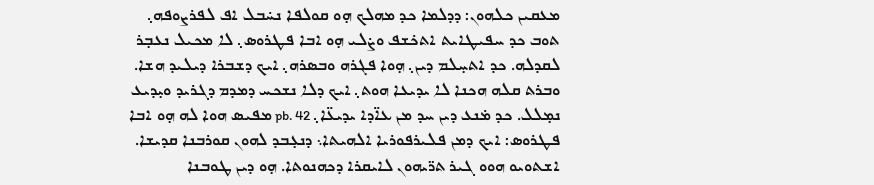ܡܥܩܝܢ ܟܠܗܘܢ: ܕܕܠܡܐ ܟܕ ܡܗܠܟ ܗ̣ܘ ܩܘܠܦܐ ܢܚ̇ܒܠ ܐܦ ܠܦܪܨܘܦܗ܉ ܬܘܒ ܟܕ ܚܦܝܛܐܝܬ ܐܬܟ̇ܫܦ ܘܨ̇ܠܝ ܗ̣ܘ ܐܒܐ ܦܛܪܘܣ܉ ܠܐ ܡܟܝܠ ܢܥܒ̣ܪ ܠܩܕܠܗ. ܟܕ ܐܬܚ̣ܠܡ ܕܝܢ܉ ܗ̣ܘܐ ܦܓܪܗ ܘܒܣܪܗ܉ ܐܝܟ ܕܫܒܪܐ ܕܝܠܝܕ ܗܫܐ. ܘܒܪܬ ܩܠܗ ܗܟܢܐ ܠܐ ܝܕܝܥܐ ܗܘܬ܉ ܐܝܟ ܕܠܐ ܢܫܟܚ ܕܡܕܡ ܕܓܪܝܕ ܘܝ̣ܕܝܥ ܢܡ̣ܠܠ. ܟܕ ܡ̇ܢܥ ܕܝܢ ܚܕ ܡܢ ܥܐ̈ܕܐ ܝܕܝܥ̈ܐ܉ pb. 42 ܡܦܝܣ ܗܘܐ ܠܗ ܗ̣ܘ ܐܒܐ ܦܛܪܘܣ: ܐܝܟ ܕܡܢ ܦܠܝܪܦܘܪܝܐ ܐܠܗܝܬܐ܆ ܕܢܥ̣ܒܕ ܠܗܘܢ ܩܘܪܒܢܐ ܩܕܝܫܐ. ܐܫܬܘܝܘ ܗܘܘ ܓܝܪ ܬܪ̈ܝܗܘܢ ܠܐܝܩܪܐ ܕܟܗܢܘܬܐ. ܗ̣ܘ ܕܝܢ ܛܘܒܢܐ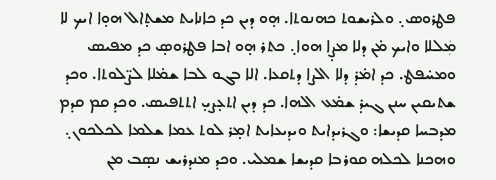ܦܛܪܘܣ܉ ܘܠܪܝܫܘܬ ܟܗܢܘܬܐ. ܗ̣ܘ ܕܝܢ ܟܕ ܟܐܢܐܝܬ ܡܫܬ̣ܐܠ ܗܘ̣ܐ ܐܝܟ ܠܐ ܡܲܠܠܐ ܘܐܝܟ ܡ̇ܢ ܕܠܐ ܡܨ̣ܐ ܗܘܐ܉ ܟܬܪ ܗ̣ܘ ܐܒܐ ܦܛܪܘܣ̣ ܟܕ ܡܦܝܣ ܘܡܚ̇ܦܛ. ܟܕ ܐܡ̇ܪ̣ ܕܠܐ ܐܠܨܐ ܕܬܩܥܐ. ܐܠܐ ܒܓܘ ܠܒܐ ܫܡ̇ܠܐ ܠܨ̈ܠܘܬܐ. ܘܟܕ ܫܬܝܩܝܢ ܚܢܢ ܓܝܪ̣ ܫܡ̇ܥ ܐܠܗܐ. ܟܕ ܕܝܢ ܐܬܥ̣ܨܝ̣ ܐܬܬܦܝܣ. ܘܟܕ ܩܡ ܩܕܡ ܡܕܒܚܐ ܩܕܝܫܐ: ܘܓܪܝܕܐܝܬ ܘܝܕܝܥܐܝܬ ܐܡ̣ܪ ܠܘܬ ܥܡܐ ܫܠܡܐ ܠܟܠܟܘܢ܉ ܘܗܟܢܐ ܠܟܠܗ ܩܘܪܒܐ ܩܕܝܫܐ ܫܡܠܝ. ܘܟܕ ܡܢܕܪܝܫ ܢܣ̣ܒ ܡܢ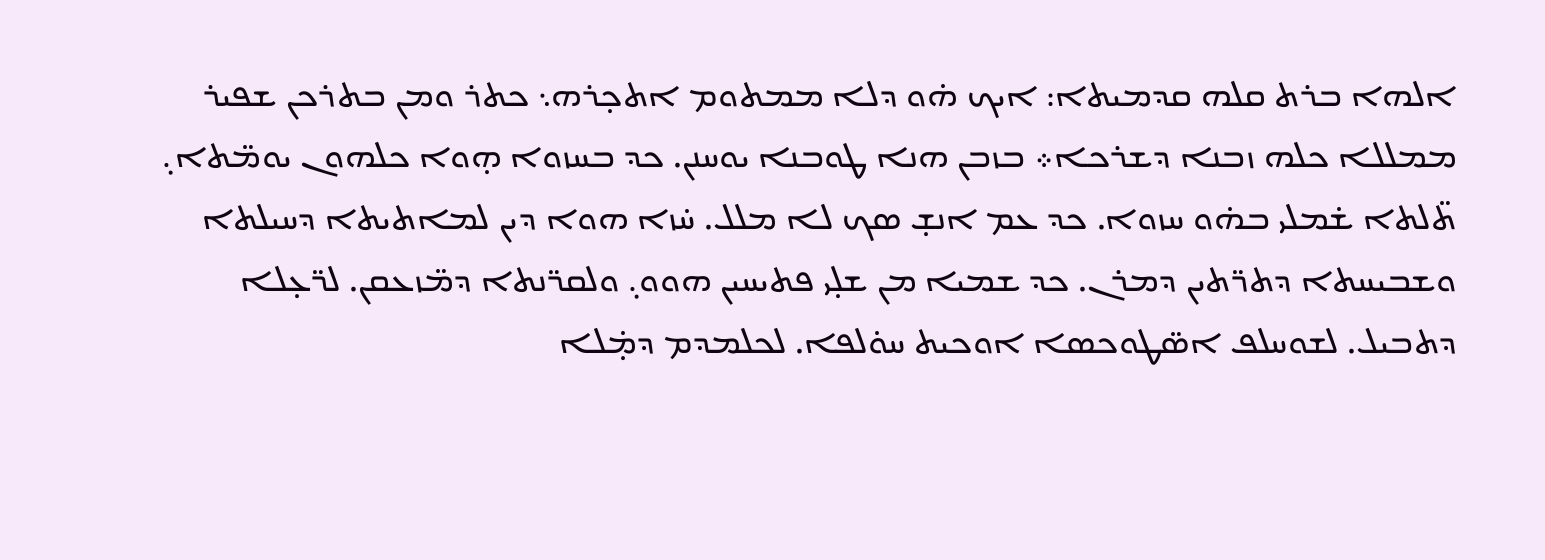ܐܠܗܐ ܒܪܬ ܩܠܗ ܩܕܡܝܬܐ: ܐܝܟ ܗ̇ܘ ܕܠܐ ܡܡܬܘܡ ܐܬܟ̣ܪܗ܆ ܟܬܪ ܘܡܢ ܒܬܪܟܢ ܫܦܝܪ ܡܡܠܠܐ ܟܠܗ ܙܒܢܐ ܕܫܪܟܐ܀ ܒܙܒܢ ܗܢܐ ܛܘܒܢܐ ܝܘܚܢܢ. ܟܕ ܒܚܙܘܐ ܗ̣ܘܐ ܟܠܗܘܢ ܝܘܡ̈ܬܐ܉ ܬ̈ܠܬܐ ܫ̇ܡܠܝ ܒܗ̇ܘ ܚܙܘܐ. ܟܕ ܥܡ ܐܢܫ̣ ܣܟ ܠܐ ܡܠܠ. ܚ̇ܙܐ ܗܘܐ ܕܝܢ ܠܡܐܬܝܬܐ ܕܚܝܠܬܐ ܘܫܒܝܚܬܐ ܕܬܪ̈ܬܝܢ ܕܡܪܢ. ܟܕ ܫܡܝܐ ܡܢ ܫܠ̣ܝ ܦܬܝܚܝܢ ܗܘܘ܉ ܘܠܩܪ̈ܢܬܐ ܕܡ̈ܙܥܩܢ. ܠܪ̈ܥ̣ܠܐ ܕܬܒܝܠ. ܠܫܘܚܠܦ ܐܣ̈ܛܘܟܣܐ ܐܘܟܝܬ ܚܘ̇ܠܦܐ. ܠܟܠܡܕܡ ܕܡ̣̇ܠܐ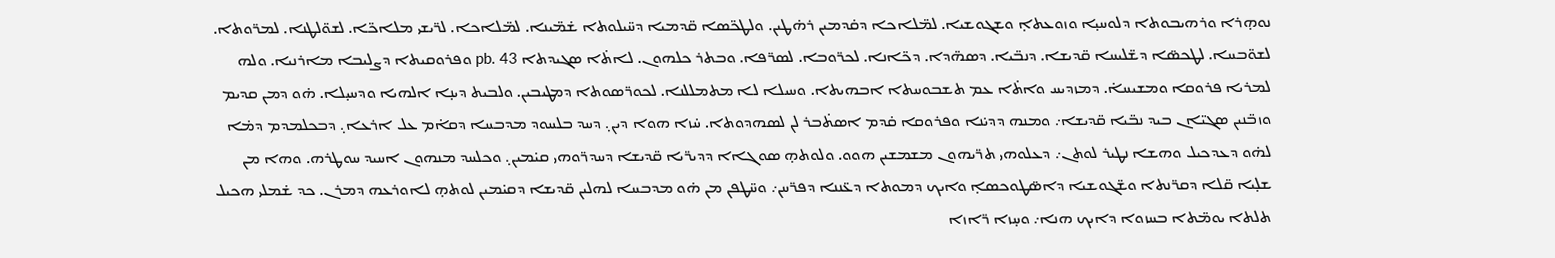ܢܘܗ̣ܪܐ ܘܪܗܝܒܘܬܐ ܕܠܘܚܝ̣ܐ ܘܙܘܥܬܐ̣ ܘܫܓܘܫܝܐ. ܠܡ̈ܠܐܟܐ ܕܩ̇ܕܡܝܢ ܪܗ̇ܛܝܢ. ܘܠܛܟ̈ܣܐ ܩ̈ܕܡܝܐ ܕܚ̈ܝܠܘܬܐ ܫ̇ܡ̈ܝܢܐ. ܠܡ̈ܠܐܟܐ. ܠܪ̈ܝܫܝ ܡܠܐܟ̈ܐ. ܠܫܘ̈ܠܛܢܐ. ܠܡܪ̈ܘܬܐ. ܠܫܘ̈ܒܚܐ. ܠܛܟܣ̈ܐ ܕܫ̈ܠܝܚܐ ܩ̈ܕܝܫܐ. ܕܢܒ̈ܝܐ. ܕܣܗ̈ܕܐ. ܕܟ̈ܐܢܐ. ܠܟܪ̈ܘܒܐ. ܠܣܪ̈ܦܐ. ܘܒܬܪ ܟܠܗܘܢ. ܠܐܬ̇ܐ ܣܓܝܕܬܐ pb. 43 ܘܦܪܘܩܝܬܐ ܕܨܠܝܒܐ ܡܐܪܢܝܐ. ܘܠܗ ܠܡܪܝܐ ܦܪܘܩܐ ܘܡܫܝܚܐ̇. ܕܡܙܕܝܚ ܘܐܬ̇ܐ ܥܡ ܬܫܒܘܚܬܐ ܐܒܗܝܬܐ. ܘܚܝܠܐ ܠܐ ܡܬܡܠܠܢܐ. ܠܟܘܪ̈ܣܘܬܐ ܕܡܛܝܒܝܢ. ܘܠܒܝܬ ܕܝܢ̣ܐ ܐܠܗܝܐ ܘܕܚܝ̣ܠܐ. ܗ̇ܘ ܕܡܢ ܩܕܝܡ ܘܙܒ̈ܢܝܢ ܣܓܝ̈ܐܢ ܒܝܕ ܢܒ̈ܝܐ ܩ̈ܕܝܫܐ܇ ܘܡܢܗ ܕܕܝ̇ܢܐ ܘܦܪܘܩܐ ܩ̇ܕܡ ܐܣܬ̇ܒܪ ܠܢ ܠܣܗܕܘܬܐ. ܚ̇ܙܐ ܗܘܐ ܕܝܢ܉ ܕܚܕ ܒܠܚܘܕ ܡܕܒܚܐ ܕܩܐ̇ܡ ܥܠ ܐܪܥܐ܉ ܕܒܟܠܡܕܡ ܕܡ̇ܐ ܠܗ̇ܘ ܕܥܕܟܝܠ ܘܗܫܐ ܢܛܝܪ ܠܘܬܢ܇ ܕܥܠܘܗܝ ܬܪ̈ܝܗܘܢ ܡܫܡܫܝܢ ܗܘܘ. ܘܠܘܬܗ̣ ܣܘܓܐܐ ܕܕܝܪ̈ܝܐ ܩ̈ܕܝܫܐ ܕܚܕܪ̈ܘܗܝ ܩܝ̇ܡܝܢ܉ ܘܟܠܚܕ ܡܢܗܘܢ ܐܚܝܕ ܚܘܛܪܗ. ܘܗܐ ܡܢ ܫܠ̣ܝܐ ܩ̈ܠܐ ܕܩܪ̈ܢܬܐ ܘܫ̈ܓܘܫܝܐ ܕܐܣ̈ܛܘܟܣܐ̣ ܘܐܝܟ ܕܡܘܬܐ ܕܥ̈ܢܢܐ ܕܦܪ̈ܚܢ܇ ܘܚ̈ܛܦܢ ܡܢ ܗ̇ܘ ܡܕܒܚܐ ܠܗܠܝܢ ܩ̈ܕܝܫܐ ܕܩܝ̇ܡܝܢ ܠܘܬܗ̣ ܠܐܘܪܥܗ ܕܡܪܢ. ܟܕ ܫ̇ܡܠܝ ܗܟܝܠ ܬܠܬܐ ܝܘܡ̈ܬܐ ܒܚܙܘܐ ܕܐܝܟ ܗܢܐ܇ ܘܚ̣ܙܐ ܪ̈ܐܙܐ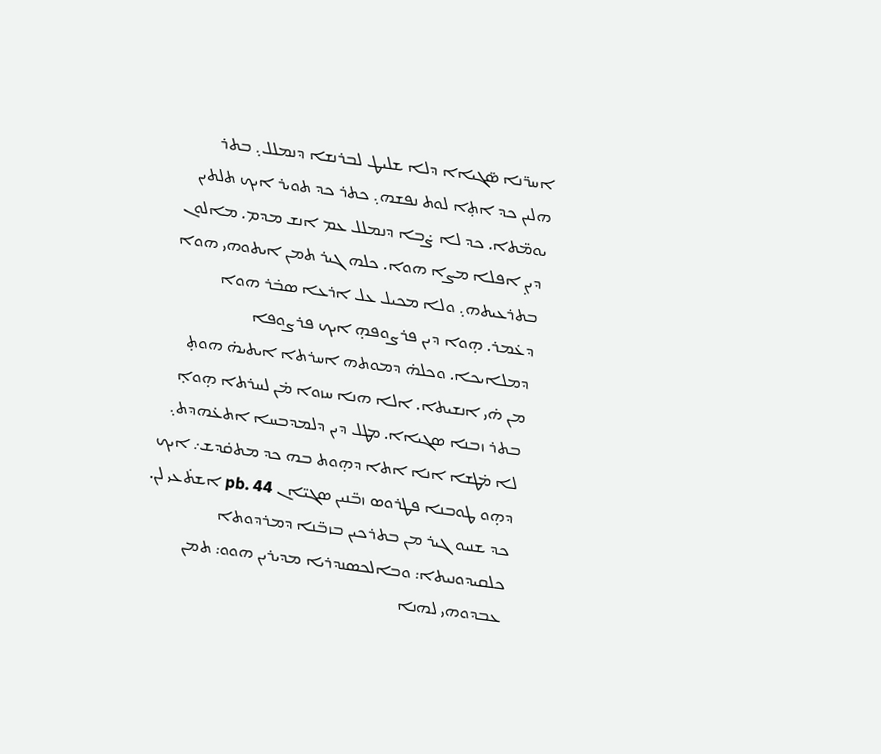ܐܚܪ̈ܢܐ ܣ̈ܓܝܐܐ ܕܠܐ ܫܠܝܛ ܠܒܪܢܫܐ ܕܢܡܠܠ܉ ܒܬܪ ܗܠܝܢ ܟܕ ܐܬ̣ܐ ܠܘܬ ܢܦܫܗ܉ ܟܬܪ ܟܕ ܬܘܝܪ ܐܝܟ ܬܠܬܝܢ ܝܘܡ̈ܬܐ. ܟܕ ܠܐ ܨ̇ܒܐ ܕܢܡܠܠ ܥܡ ܐܢܫ ܡܕܡ. ܡܐܠܘܢ ܕܝܢ̣ ܐܦܠܐ ܡܨܐ ܗܘܐ. ܟܠܗ ܓܝܪ ܬܡܢ ܐܝܬܘܗܝ ܗܘܐ ܒܬܪܥܝܬܗ܉ ܘܠܐ ܡܟܝܠ ܥܠ ܐܪܥܐ ܣܒ̇ܪ ܗܘܐ ܕܥ̇ܡܪ. ܗ̣ܘܐ ܕܝܢ ܦܪܨܘܦܗ̣ ܐܝܟ ܦܪܨܘܦܐ ܕܡܠܐܝܟܐ. ܘܟܠܗ̇ ܕܡܘܬܗ ܐܚܪܬܐ ܐܝܬܝܗ̇ ܗܘܬ̣ ܡܢ ܗ̇ܝ ܐܢܫܝܬܐ. ܐܠܐ ܗܢܐ ܚܙܘܐ ܡ̇ܢ ܠܚܪܬܐ ܗ̣ܘܐ̣ ܒܬܪ ܙܒܢܐ ܣܓܝܐܐ. ܡܛܠ ܕܝܢ ܕܠܡܕܒܚܐ ܐܬܥ̇ܗܕܬ܉ ܠܐ ܡ̇ܛܫܐ ܐܢܐ ܐܬܐ ܕܗ̣ܘܬ ܒܗ ܟܕ ܡܬܩ̇ܕܫ܇ ܐܝܟ ܕܗ̣ܘ ܛܘܒܢܐ ܦܛܪܘܣ ܙܒ̈ܢܝܢ ܣܓܝ̈ܐܢ pb. 44 ܐܫܬ̇ܥܝ ܠܢ. ܟܕ ܫܢܝܘ ܓܝܪ ܡܢ ܒܬܪܟܝܢ ܒܙܒ̈ܢܐ ܕܡܪܕܘܬܐ ܟܠܩܝܕܘܢܝܬܐ: ܘܒܐܠܟܣܢܕܪܝܐ ܡܕܝܪܝܢ ܗܘܘ: ܬܡܢ ܥܒܕܘܗܝ ܠܗܢܐ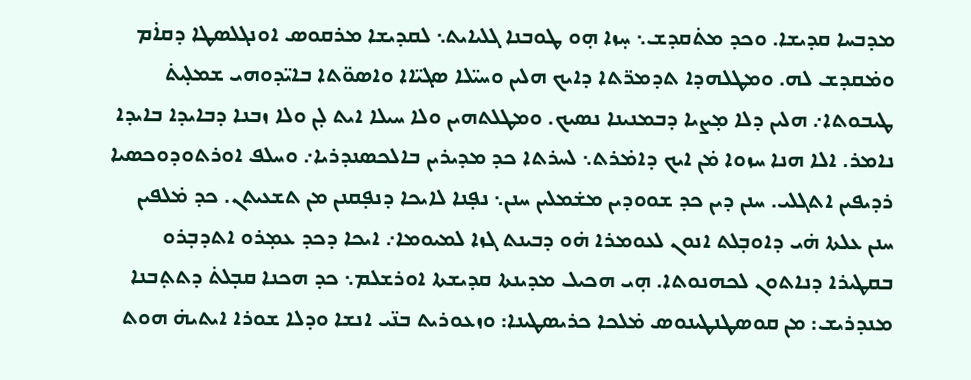ܡܕܒܚܐ ܩܕܝܫܐ. ܘܟܕ ܡܬ̇ܩܕܫ܆ ܚ̣ܙܐ ܗ̣ܘ ܛܘܒܢܐ ܓܠܝܐܝܬ܆ ܠܩܕܝܫܐ ܡܪܩܘܣ ܐܘܢܓܠܣܛܐ ܕܩܐ̇ܡ ܘܡ̇ܩܕܫ ܠܗ. ܘܡܛܠܗܕܐ ܬܕܡܪ̈ܬܐ ܕܐܝܟ ܗܠܝܢ ܘܚܝ̈ܠܐ ܣܓܝ̈ܐܐ ܘܐܣܘ̈ܬܐ ܒܐܝ̈ܕܘܗܝ ܫܡܠ̣ܝܬ̇ ܛܝܒܘܬܐ܇ ܗܠܝܢ ܕܠܐ ܡ̣ܨܝܐ ܕܒܡܢܝܢܐ ܢܣܝܟ. ܘܡܛܠܬܗܝܢ ܘܠܐ ܚܝܠܐ ܐܝܬ ܠ̣ܢ ܘܠܐ ܙܒܢܐ ܕܒܐܝܕܐ ܒܐܝܕܐ ܢܐܡܪ. ܐܠܐ ܗܢܐ ܚܙܘܐ ܡ̇ܢ ܐܝܟ ܕܐܡ̇ܪܬ܆ ܠܚܪܬܐ ܟܕ ܡܕܝܪܝܢ ܒܐܠܟܣܢܕܪܝܐ܇ ܘܚܠܦ ܐܘܪܬܘܕܘܟܣܝܐ ܪܕܝܦܝܢ ܐܬܓܠܝ. ܚܢܢ ܕܝܢ ܟܕ ܫܘܘܕܝܢ ܡܫ̇ܡܠܝܢ ܚܢܢ܆ ܢܦ̣ܢܐ ܠܐܝܟܐ ܕܢܦ̣ܩܢܢ ܡܢ ܬܫܥܝܬܢ. ܟܕ ܡ̇ܠܦܝܢ ܚܢܢ ܥܠܬܐ ܗ̇ܝ ܕܐܘܒ̣ܠܬ ܐܢܘܢ ܠܥܘܡܪܐ ܗ̇ܘ ܕܒܝܢܬ ܓܙܐ ܠܡܝܘܡܐ܇ ܐܝܟܐ ܕܟܕ ܥܡ̣ܪܘ ܐܬܕܒ̣ܪܘ ܒܩܛܝܪܐ ܕܢܐܬܘܢ ܠܟܗܢܘܬܐ. ܗ̣ܝ ܗܟܝܠ ܡܕܝܢܬܐ ܩܕܝܫܬܐ ܐܘܪܫܠܡ܆ ܟܕ ܗܟܢܐ ܩܒ̣ܠܬ̇ ܕܬܬ̣ܒܢܐ ܡܢܕܪܝܫ: ܡܢ ܩܘܣܛܢܛܝܢܘܣ ܡ̇ܠܟܐ ܟܪܝܣܛܝܢܐ: ܘܙܥܘܪܝܬ ܒܢ̈ܝ ܐܢܫܐ ܘܕܠܐ ܫܘܪܐ ܐܝܬܝܗ̇ ܗܘܬ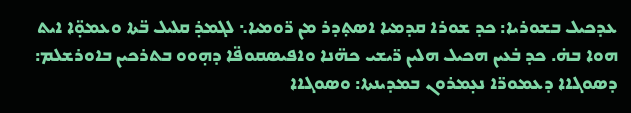ܥܕܟܝܠ ܒܫܘܪܝܐ: ܟܕ ܫܘܪܐ ܩܕܡܝܐ ܐܣܬ̣ܕܪ ܡܢ ܪ̈ܘܡܝܐ܆ ܠܓܡܪ̣ ܩܠܝܠ ܒ̈ܬܐ ܘܥܡܘ̣̈ܐ ܐܝܬ ܗܘܐ ܒܗ̇. ܟܕ ܒ̇ܥܝܢ ܗܟܝܠ ܗܠܝܢ ܪ̈ܝܫܝ ܟܗ̈ܢܐ ܘܐܦܝܣܩܘܦ̈ܐ ܕܗ̣ܘܘ ܒܬܪܟܝܢ ܒܐܘܪܫܠܡ: ܕܣܘܓܐܐ ܕܥܡܘܪ̈ܐ ܢܥ̣ܡܪܘܢ ܒܡܕܝܢܬܐ: ܘܣܘܓܐܐ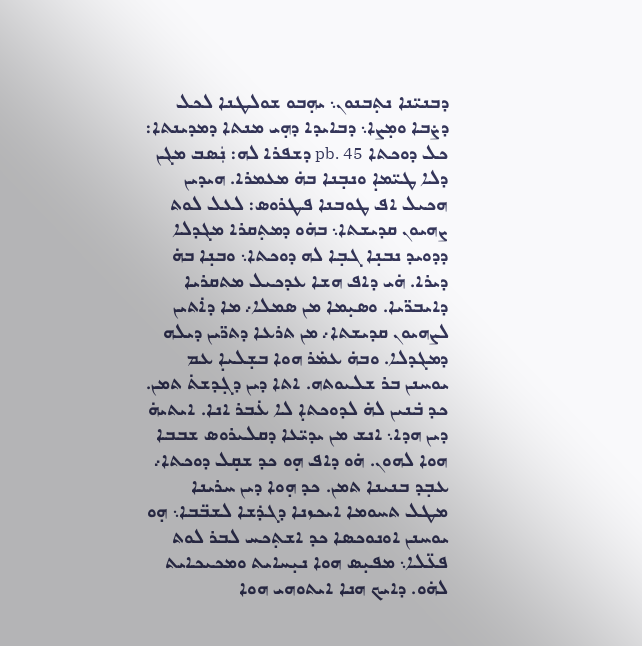ܕܒܢܝ̈ܢܐ ܢܬ̣ܒܢܘܢ܆ ܝܗ̣ܒܘ ܫܘܠܛܢܐ ܠܟܠ ܕܨ̇ܒܐ ܘܡ̣ܨܐ܆ ܕܒܐܝܕܐ ܕܗ̣ܝ ܡܢܬܐ ܕܡܕܝܢܬܐ: ܟܠ ܕܘܟܬܐ pb. 45 ܕܫܦܪܐ ܠܗ: ܢܲܣܒ ܡܓܢ ܕܠܐ ܛܝ̈ܡܐ̣ ܘܢܒ̣ܢܐ ܒܗ̇ ܡܥܡܪܐ. ܗܝܕܝܢ ܗܟܝܠ ܐܦ ܛܘܒܢܐ ܦܛܪܘܣ: ܠܥܠ ܠܘܬ ܨܗܝܘܢ ܩܕܝܫܬܐ܆ ܒܗ̇ܘ ܕܡܬ̣ܩܪܐ ܡܓܕܠܐ ܕܕܘܝܕ ܢܒܢ̣ܐ ܓܒ̣ܐ ܠܗ ܕܘܟܬܐ܆ ܘܒܢ̣ܐ ܒܗ̇ ܕܝܪܐ. ܗ̇ܝ ܕܐܦ ܗܫܐ ܥܕܟܝܠ ܡܬܩܪܝܐ ܕܐܝܒܪ̈ܝܐ. ܘܣܝ̣ܡܐ ܡܢ ܣܡܠܐ܇ ܡܐ ܕܐ̇ܬܝܢ ܠܨܗܝܘܢ ܩܕܝܫܬܐ܇ ܡܢ ܬܪܥܐ ܕܬܪ̈ܝܢ ܕܝܠܗ ܕܡܓܕܠܐ. ܘܒܗ̇ ܥܡ̇ܪ ܗܘܐ ܒܫ̣ܠܝܐ̣ ܥܡ ܝܘܚܢܢ ܒܪ ܫܠܝܘܬܗ. ܐܬܐ ܕܝܢ ܕܓ̣ܕܫܬ̇ ܬܡܢ. ܟܕ ܒ̇ܢܝܢ ܠܗ̇ ܠܕܘܟܬܐ̣ ܠܐ ܥ̇ܒܪ ܐܢܐ. ܐܝܬܝܗ̇ ܕܝܢ ܗܕܐ܆ ܐܢܫ ܡܢ ܝܕܝ̈ܥܐ ܕܩܠܝܪܘܣ ܫܒܒܐ ܗܘܐ ܠܗܘܢ. ܗ̇ܘ ܕܐܦ ܗ̣ܘ ܟܕ ܫܩ̣ܠ ܕܘܟܬܐ܇ ܥܒ̣ܕ ܒܢܝܢܐ ܬܡܢ. ܟܕ ܗ̣ܘܐ ܕܝܢ ܚܪܝܢܐ ܡܛܠ ܬܚܘܡܐ ܐܝܟܙܢܐ ܕܓܕ̇ܫܐ ܠܫܒ̈ܒܐ܆ ܗ̣ܘ ܝܘܚܢܢ ܐܘܢܘܟܣܐ ܟܕ ܐܫܬ̣ܟܚ ܠܒܪ ܠܘܬ ܦܥ̈ܠܐ܆ ܡܦܝ̣ܣ ܗܘܐ ܢܝ̣ܚܐܝܬ ܘܡܟܝܟܐܝܬ ܠܗ̇ܘ. ܕܐܝܟ ܗܢܐ ܐܝܬܘܗܝ ܗܘܐ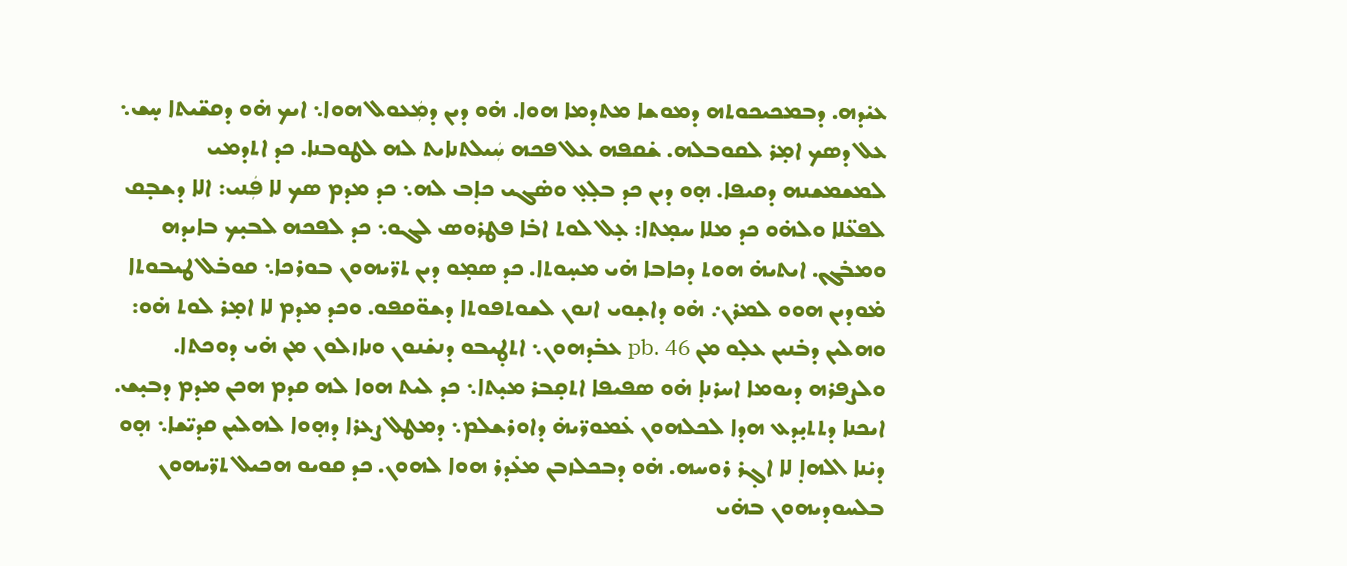ܥܝ̇ܕܗ. ܕܒܡܟܝܟܘܬܗ ܕܡܘܫܐ ܡܬܕܡܐ ܗܘܐ. ܗ̇ܘ ܕܝܢ ܕܡܲܥܘܠ ܗܘܐ܆ ܐܝܟ ܗ̇ܘ ܕܩܫ̈ܝܬܐ ܚ̣ܫ܆ ܥܠ ܕܣܟ ܐܡ̣ܪ ܠܩܘܒܠܗ. ܫ̇ܩܦܗ ܥܠ ܦܟܗ ܚܲܝܠܬܢܐܝܬ ܠܗ ܠܛܘܒܢܐ. ܟܕ ܐܬܕܡܝ ܠܡܫܡܫܢܗ ܕܩܝܦܐ. ܗ̣ܘ ܕܝܢ ܟܕ ܒܠ̣ܥ̣ ܘܣ̇ܓܝ ܟܐ̣ܒ ܠܗ܆ ܟܕ ܡܕܡ ܣܟ ܠܐ ܦܲܢܝ: ܐܠܐ ܕܫܒ̣ܩ ܠܦܥ̈ܠܐ ܘܠܗ̇ܘ ܟܕ ܡܠܐ ܚܡ̣ܬܐ: ܥ̣ܠ ܠܘܬ ܐܒ̇ܐ ܦܛܪܘܣ ܠܓܘ܆ ܟܕ ܠܦܟܗ ܠܒܝ̣ܟ ܒܐܝܕܗ ܘܡܒ̇ܓܢ. ܐܝܬܝܗ̇ ܗܘܬ ܕܟܐܒܐ ܗ̇ܝ ܡܚ̣ܘܬܐ. ܟܕ ܣܡ̣ܘ ܕܝܢ ܬܪ̈ܝܗܘܢ ܒܘܪܟܐ܆ ܩܘܒ̇ܠ ܛܝܒܘܬܐ ܡ̇ܘܕܝܢ ܗܘܘ ܠܡܪܢ܇ ܗ̇ܘ ܕܐܫ̣ܘܝ ܐܢܘܢ ܠܫܘܬܦܘܬܐ ܕܫܘ̈ܩܦܘ. ܘܟܕ ܡܕܡ ܠܐ ܐܡ̣ܪ ܠܘܬ ܗ̇ܘ: ܘܗܠܝܢ ܕܒ̇ܢܝܢ ܥܠ̣ܘ ܡܢ pb. 46 ܥܒ̇ܕܗܘܢ܆ ܐܬܛ̣ܝܒܘ ܕܢܫ̇ܢܘܢ ܘܢܐܙܠܘܢ ܡܢ ܗ̇ܝ ܕܘܟܬܐ. ܘܠܨܦܪܗ ܕܝܘܡܐ ܐܚܪܢܐ̣ ܗ̇ܘ ܣܦܝܦܐ ܐܬܩ̣ܒܪ ܡܝ̣ܬܐ܆ ܟܕ ܠܝܬ ܗܘܐ ܠܗ ܩܕܡ ܗܟܢ ܡܕܡ ܕܒܝ̣ܫ. ܐܝܟܢܐ ܕܬܬܝ̣ܕܥ ܗܕܐ ܠܟܠܗܘܢ ܥ̇ܡܘܪ̈ܝܗ̇ ܕܐܘܪܫܠܡ܆ ܕܡܛܠ ܨܥܪܐ ܕܗ̣ܘܐ ܠܗܠܝܢ ܩܕܝ̈ܫܐ܆ ܗ̣ܘ ܕܝ̇ܢܐ ܐܠܗܐ̣ ܠܐ ܐܓ̣ܪ ܪܘܚܗ. ܗ̇ܘ ܕܒܟܠܙܒܢ ܡܥ̇ܕܪ ܗܘܐ ܠܗܘܢ. ܟܕ ܩܘܝܘ ܗܟܝܠ ܬܪ̈ܝܗܘܢ ܒܠܚܘܕܝܗܘܢ ܒܗ̇ܝ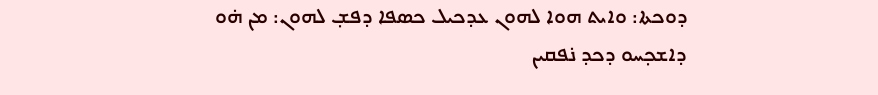ܕܘܟܬܐ: ܘܐܝܬ ܗܘܐ ܠܗܘܢ ܥܕܟܝܠ ܟܣܦܐ ܕܦܫ̣ ܠܗܘܢ: ܡܢ ܗ̇ܘ ܕܐܫܟ̣ܚܘ ܕܟܕ ܢ̇ܦܩܝܢ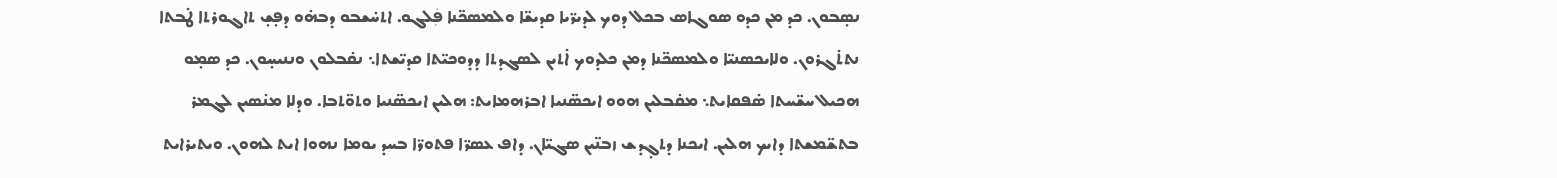ܢܣ̣ܒܘܢ. ܟܕ ܡܢ ܟܕܘ ܣܘܓܐܣ ܒܟܠ ܕܘܟ ܠܕܝܪ̈ܝܐ ܩܕܝܫ̈ܐ ܘܠܡܣܟ̈ܢܐ ܦܲܠܓܘ. ܐܬܚ̇ܫܒܘ ܕܒܗ̇ܘ ܕܦ̣ܫ̣ ܬܐܓܘܪܬܐ ܛ̇ܒܬܐ ܢܬܬ̇ܓܪܘܢ. ܘܠܐܝܟܣܢܝ̈ܐ ܘܠܡܣܟ̈ܢܐ ܕܡܢ ܟܠܕܘܟ ܐ̇ܬܝܢ ܠܣܓܕܬܐ ܕܕܘܟܝ̈ܬܐ ܩܕܝ̈ܫܬܐ܆ ܢܩ̇ܒܠܘܢ ܘܢܢܝܚ̣ܘܢ. ܟܕ ܣܡ̣ܘ ܗܟܝܠ ܚܫ̈ܚܬܐ ܣ̇ܦܩܐܝܬ܆ ܡܩ̇ܒܠܝܢ ܗܘܘ ܐܝܟܣ̈ܢܝܐ ܐܒܪܗܡܐܝܬ: ܗܠܝܢ ܐܝܟܣ̈ܢܝܐ ܘܬܘ̈ܬܒܐ. ܘܕܠܐ ܡܢ̇ܣܝܢ ܠܓܡܪ ܒܬܫ̈ܡܫܬܐ ܕܐܝܟ ܗܠܝܢ. ܐܝܟܢܐ ܕܬܓ̣ܕܫ ܙܒܢ̈ܝܢ ܣܓܝ̈ܐܢ. ܕܐܦ ܥܣܪ̈ܐ ܦܬܘܪ̈ܐ ܒܚܕ ܝܘܡܐ ܢܗܘܐ ܐܝܬ ܠܗܘܢ. ܘܝܬܝܪܐܝܬ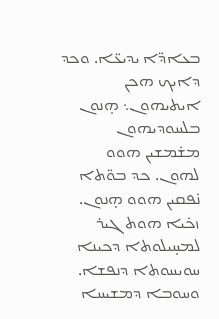ܒܥܐܕ̈ܐ ܝܕܝܥ̈ܐ. ܘܟܕ ܕܐܝܟ ܗܟܢ ܐܝܬܝܗܘܢ܆ ܗ̣ܢܘܢ ܒܠܚܘܕܝܗܘܢ ܡܫ̇ܡܫܝܢ ܗܘܘ ܠܗܘܢ. ܟܕ ܒܘ̈ܬܐ ܢ̇ܦܩܝܢ ܗܘܘ ܗ̣ܢܘܢ. ܙܟ̇ܝܐ ܗܘܬ ܓܝܪ ܠܡܚ̣ܝܠܘܬܐ ܕܟܝܢܐ ܚܘܝܚܘܬܐ ܕܢܦܫܐ. ܘܚܘܒܐ ܕܡܫܝܚܐ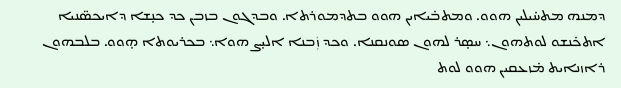ܕܡܢܗ ܡܬܚ̇ܝܠܝܢ ܗܘܘ. ܘܡܬܒ̇ܝܐܝܢ ܗܘܘ ܒܬܕܡܘܪܬܐ. ܘܒܕܓܘܢ ܒܙܒܢ ܟܕ ܟܢ̣ܫܐ ܕܐܝܟܣ̈ܢܝܐ ܐܬܟ̇ܢܫܘ ܠܘܬܗܘܢ܆ ܚܣ̣ܪ ܠܗܘܢ ܣܘܢܩܢܐ. ܘܟܕ ܙܲܒܢܐ ܐܠܝ̣ܨ ܗܘܐ܆ ܒܟܪܝܘܬܐ ܗ̣ܘܘ. ܒܠܒܗܘܢ ܪܐܙܢܐܝܬ ܡ̇ܙܥܩܝܢ ܗܘܘ ܠܘܬ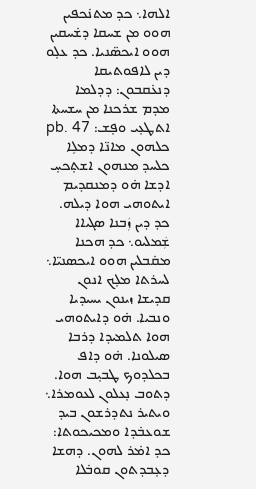ܐܠܗܐ܆ ܟܕ ܡܬܢ̇ܟܦܝܢ ܗܘܘ ܡܢ ܫܚܩܐ ܕܫ̇ܚܩܝܢ ܗܘܘ ܐܝܟܣ̈ܢܝܐ. ܟܕ ܥܠ̣ܘ ܕܝܢ ܠܐܦܘܬܝܩܐ ܕܢܥ̇ܩܒܘܢ: ܕܕܠܡܐ ܡܕܡ ܫܪܟܢܐ ܡܢ ܚܫܚܬܐ ܐܬܛܥ̣ܝ ܘܦ̣ܫ: pb. 47 ܟܠܗܘܢ ܡܐܢ̈ܐ ܕܡܠܹܐ ܟܠܚܕ ܡܢܗܘܢ ܐܫܬ̣ܟܚ̣ ܐܕܫܐ ܗ̇ܘ ܕܡܢܩܕܝܡ ܐܝܬܘܗܝ ܗܘܐ ܕܝܠܗ. ܟܕ ܕܝܢ ܙܲܒܢܐ ܣܓܝܐܐ ܫܲܡܠܝܘ܆ ܟܕ ܗܟܢܐ ܡܩ̇ܒܠܝܢ ܗܘܘ ܐܝܟܣܢܝ̈ܐ܆ ܠܚܪܬܐ ܡܠ̣ܟ ܐܢܘܢ ܩܕܝܫܐ ܙܝܢܘܢ ܝܚܝܕܝܐ ܘܢܒܝܐ. ܗ̇ܘ ܕܐܝܬܘܗܝ ܗܘܐ ܬܠܡܝܕܐ ܕܪܒܐ ܣܝܠܘܢܐ. ܗ̇ܘ ܕܐܦ ܒܟܠܕܘܟ ܛܒܝ̣ܒ ܗܘܐ. ܕܬܘܒ ܢ̣ܥܠܘܢ ܠܥܘܡܪܐ܆ ܘܝܬܝܪ ܢܬܕܪܫܘܢ ܒܝܕ ܫܘܥܒ̇ܕܐ ܘܡܟܝܟܘܬܐ: ܟܕ ܐܡ̇ܪ ܠܗܘܢ. ܕܗܫܐ ܕܥ̣ܒܕܬܘܢ ܩܘܒ̇ܠܐ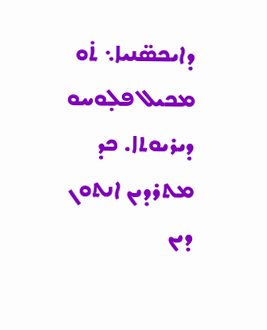ܕܐܝܟܣ̈ܢܝܐ܆ ܬ̇ܘ ܡܟܝܠ ܦܠ̣ܘܚܘ ܕܝܪܝܘܬܐ. ܟܕ ܡܬܪܕܝܢ ܐܢܬܘܢ ܕܝܢ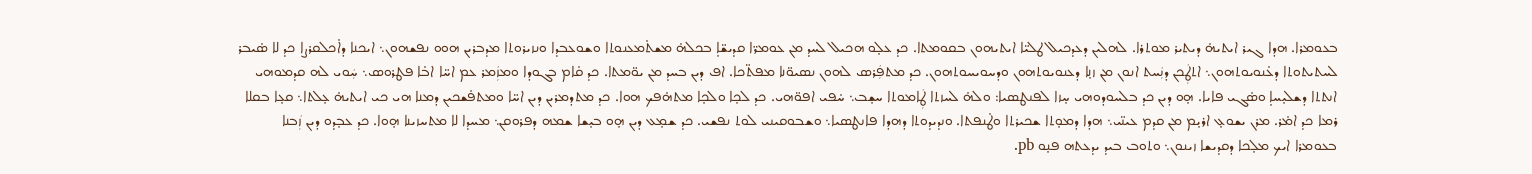ܒܥܘܡܪܐ. ܗܕܐ ܓܝܪ ܐܝܬܝܗ̇ ܕܝܬܝܪ ܡܘܬܪܐ. ܠܗܠܝܢ ܕܥܕܟܝܠ ܛܠܝ̈ܐ ܐܝܬܝܗܘܢ ܒܩܘܡܬܐ. ܟܕ ܥܠ̣ܘ ܗܟܝܠ ܠܚܕ ܡܢ ܥܘܡܪ̈ܐ ܩܕܝܫ̈ܐ̣ ܒܟܠܗ̇ ܡܫܬ̇ܡܥܢܘܬܐ ܘܫܘܥܒܕܐ ܘܢܙܝܪܘܬܐ ܡܕܒܪܝܢ ܗܘܘ ܢܦܫܗܘܢ܆ ܐܝܟܢܐ ܕܐ̇ܟܠܩܪܨܐ ܟܕ ܠܐ ܣ̇ܝܒܪ ܠܚܬܝܬܘܬܐ ܕܥ̇ܢܘܝܘܬܗܘܢ܆ ܐܬܛܲܟܢ ܕܢܲܚܬ ܐܢܘܢ ܡܢ ܙܢ̣ܐ ܕܥܢܘܝܘܬܗܘܢ ܘܕܚܘܝܚܘܬܗܘܢ. ܟܕ ܡܬܦܲܪܣ ܠܗܘܢ ܢܣܝܘ̈ܢܐ ܡܦܬ̈ܟܐ. ܐܦ ܕܝܢ ܒܚܕ ܡܢ ܝܘ̈ܡܬܐ. ܟܕ ܩ̇ܐܡ ܒܓܘܕܐ ܘܡܙܲܡܪ ܥܡ ܐܚ̈ܐ ܐܒ̇ܐ ܦܛܪܘܣ܆ ܚܲܘܝ ܠܗ ܩܕܡܘܗܝ ܐܢܬܬܐ ܕܫܠܝ̣ܚܐ̣ ܘܣ̇ܓܝ ܦܐܝܐ. ܗ̣ܘ ܕܝܢ ܟܕ ܒܠܚܘܕܘܗܝ ܚ̣ܙܐ ܠܦܢܛܣܝܐ: ܘܠܗ̇ ܠܚܙܬܐ ܛܲܐܡܘܬܐ ܚܫ̣ܒ܆ ܚ̇ܦܝ ܐܦܘ̈ܗܝ. ܟܕ ܠܟ̣ܐ ܘܠܟ̣ܐ ܡܬܗ̇ܦܟ ܗܘܐ. ܟܕ ܡܬܕܡܪܝܢ ܕܝܢ ܐܚ̈ܐ ܘܡܬܦ̇ܫܟܝܢ ܕܡܢܐ ܗܝ ܟܝ ܐܝܬܝܗ̇ ܥ̣ܠܬܐ܆ ܩܥ̣ܐ ܒܩܠܐ ܪܡܐ ܟܕ ܐܡ̇ܪ. ܡܪܢ ܝܫܘܥ̣ ܐܪܝ̣ܡ ܡܢ ܩܕܡ ܥܝܢ̈ܝ܆ ܗܕܐ ܕܡܘ̣ܬܐ ܫܟܝܪܬܐ ܘܛ̇ܢܦܬܐ. ܘܢܕܝܕܘܬܐ ܕܗܕܐ ܦܐܢܛܣܝܐ܆ ܘܫܒܘܩܝܢܝ ܠܘܬ ܢܦܫܝ. ܟܕ ܫܡ̣ܥ ܕܝܢ ܗ̣ܘ ܒܝ̣ܫܐ ܫܡܗ ܕܦܪܘܩܢ܆ ܡܚܕܐ ܠܐ ܡܬܚܙܝܢܐ ܗ̣ܘܐ. ܟܕ ܥܒ̣ܕܘ ܕܝܢ ܙܲܒܢܐ ܒܥܘܡܪܐ ܐܝܟ ܡܠ̣ܟܐ ܕܩܕܝܫܐ ܙܝܢܘܢ܆ ܘܬܘܒ ܒܝܕ ܝܕܥܬܗ ܦܢ̣ܘ pb.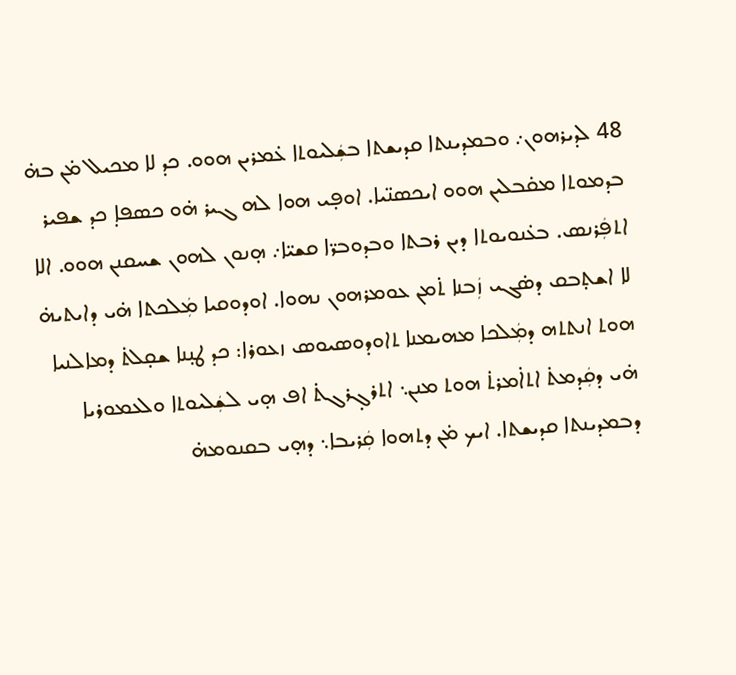48 ܠܕܝܪܗܘܢ܇ ܘܒܡܕܝܢܬܐ ܩܕܝܫܬܐ ܒܫܲܠܝܘܬܐ ܥ̇ܡܪܝܢ ܗܘܘ. ܟܕ ܠܐ ܡܟܝܠ ܡ̇ܢ ܒܗ̇ ܒܕܡܘܬܐ ܡܩ̇ܒܠܝܢ ܗܘܘ ܐܝܟܣܢ̈ܝܐ. ܐܘܦ̣ܝ ܗܘܐ ܠܗ ܓܝܪ ܗ̇ܘ ܟܣܦܐ̣ ܟܕ ܫܦܝܪ ܐܬܦܲܪܢܣ. ܒܥ̇ܢܘܝܘܬܐ ܕܝܢ ܪܒܬܐ ܘܒܕܘܒܪ̈ܐ ܩܫܝ̈ܐ܇ ܗ̣ܢܘܢ ܠܗܘܢ ܫܚܩܢܢ ܗܘܘ. ܐܠܐ ܠܐ ܐܫܬ̣ܒܩ ܕܣ̇ܓܝ ܙܲܒܢܐ ܬ̇ܡܢ ܥܘܡܪܗܘܢ ܢܗܘܐ. ܐܘܕܘܩܝܐ ܡܲܠܟܬܐ ܗ̇ܝ ܕܐܝܬܝܗ̇ ܗܘܬ ܐܢܬܬܗ ܕܡܲܠܟܐ ܡܗܝܡܢܐ ܬܐܘܕܘܣܝܘܣ ܙܥܘܪܐ: ܟܕ ܛܢ̣ܢܐ ܫܩ̣ܠܬ̇ ܕܡܐܠܢܝܐ ܗ̇ܝ ܕܩܲܕܡܬ̇ ܐܬܐ̇ܡܪܬ̇ ܗܘܬ ܡܢܢ܆ ܐܬܪܓ̣ܪܓܬ̇ ܐܦ ܗ̣ܝ ܠܫܲܠܝܘܬܐ ܘܠܥܡܘܪܝܐ ܕܒܡܕܝܢܬܐ ܩܕܝܫܬܐ. ܐܝܟ ܡ̇ܢ ܕܬܗܘܐ ܩܲܪܝܒܐ܆ ܕܗ̣ܝ ܒܩܢܘܡܗ̇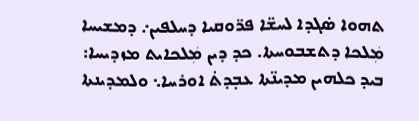ܬܗܘܐ ܣ̇ܓܕܐ ܠܚܫ̈ܐ ܦܪ̈ܘܩܝܐ ܕܚܠܦܝܢ܇ ܕܡܫܝܚܐ ܡܲܠܟܐ ܕܬܫܒܘܚܬܐ. ܟܕ ܕܝܢ ܡܲܠܟܐܝܬ ܡܙܕܝܚܐ: ܒܝܕ ܟܠܗܝܢ ܡܕܝܢ̈ܬܐ ܥܒ̣ܕܬ̇ ܐܘܪܚܐ܆ ܘܠܡܕܝܢܬܐ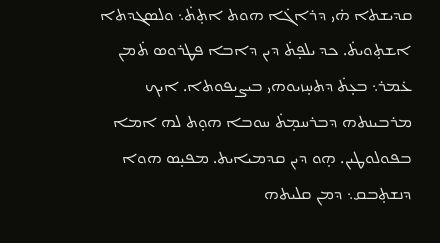ܩܕܝܫܬܐ ܗ̇ܝ ܕܪܐܓ̇ܐ ܗܘܬ ܐܬ̣ܬ̇܆ ܘܠܣܓܕܬܐ ܐܫܬ̣ܘܝܬ̇. ܟܕ ܝܠܦ̣ܬ̇ ܕܝܢ ܕܐܒܐ ܦܛܪܘܣ ܬ̇ܡܢ ܥ̇ܡܪ܆ ܒܥ̣ܬ̇ ܕܬܚ̣ܙܝܘܗܝ ܒܝܨܝܦܘܬܐ. ܐܝܟ ܡܪܒܝܢܬܗ ܕܒܪܚܡ̣ܬ̇ ܚܘܒܐ ܗܘ̣ܬ ܠܗ ܐܡܐ ܒܦܘܠܘܛܝܢ. ܗ̣ܘ ܕܝܢ ܩܕܡܝܐܝܬ. ܡܦܝ̣ܣ ܗܘܐ ܕܢܫܬ̣ܒܩ܆ ܕܡܢ ܩܠܝܬܗ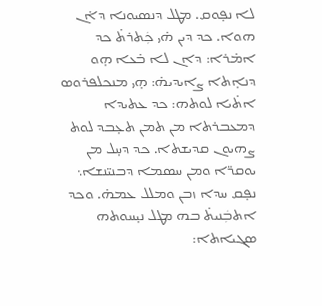ܠܐ ܢܦ̣ܘܩ. ܡܛܠ ܕܢܣܝܘܢܐ ܕܐ̇ܢ ܗܘܐ. ܟܕ ܕܝܢ ܗ̇ܝ ܟܲܬܪܬ̇ ܟܕ ܐܡ̇ܪܐ: ܕܐܢ ܠܐ ܒ̇ܥܐ ܗ̣ܘ ܕܢܐ̣ܬܐ ܨܐܝܕܝܗ̇: ܗ̣ܝ ܡܢܟܠܦܪܘܣ ܐܬ̇ܝܐ ܠܘܬܗ: ܟܕ ܥܬܝܕܐ ܕܡܥܒܪܬܐ ܡܢ ܬܡܢ ܬܥ̣ܒܕ ܠܘܬ ܨܗܝܘܢ ܩܕܝܫܬܐ. ܟܕ ܕܚ̣ܠ ܡܢ ܝܘܩܪ̈ܐ ܘܡܢ ܚܣܡܐ ܕܒܢܝ̈ܢܫܐ܆ ܢܦ̣ܩ ܚܕܐ ܙܒܢ ܘܡܠܠ ܥܡܗ̇. ܘܟܕ ܐܬܒܲܢܝܬ̇ ܒܗ ܡܛܠ ܢܝ̣ܚܘܬܗ ܣܓܝܐܬܐ: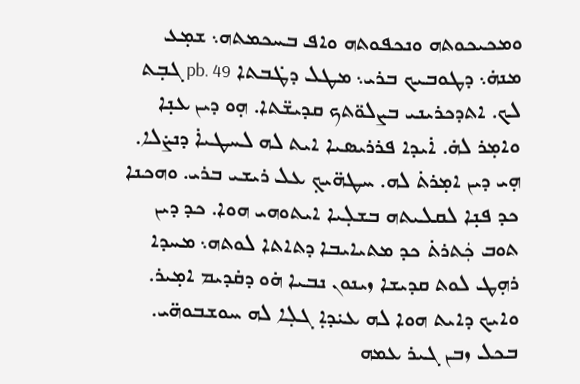ܘܡܟܝܟܘܬܗ ܘܢܟܦܘܬܗ ܘܐܦ ܒܚܟܡܬܗ܆ ܫܡ̣ܥ ܡܢܗ̇܆ ܕܛܘܒܝܟ ܒܪܝ܆ ܡܛܠ ܕܛ̇ܒܬܐ pb. 49 ܓܒ̣ܬ ܠܟ. ܐܬܕܟܪܝܢܝ ܒܨܠܘ̈ܬܟ ܩܕܝܫ̈ܬܐ. ܗ̣ܘ ܕܝܢ ܥܢ̣ܐ ܘܐܡ̣ܪ ܠܗ̇. ܐ̇ܝܕܐ ܦܪܪܝܣܝܐ ܐܝܬ ܠܗ ܠܚܛܝܐ̇ ܕܢܨ̇ܠܐ. ܗ̣ܝ ܕܝܢ ܐܡ̣ܪܬ̇ ܠܗ. ܚܛܗ̈ܝܟ̣ ܥܠ ܪܝܫܝ ܒܪܝ. ܘܗܟܢܐ ܟܕ ܦܢ̣ܐ ܠܩܠܝܬܗ ܒܫܠ̣ܝܐ ܐܝܬܘܗܝ ܗܘܐ. ܟܕ ܕܝܢ ܬܘܒ ܟܲܬܪܬ̇ ܟܕ ܡܬܝܐܝܒܐ ܕܬܐܬܐ ܠܘܬܗ܆ ܡܚܕܐ ܪܗ̣ܛ ܠܘܬ ܩܕܝܫܐ ܙܝܢܘܢ ܢܒܝܐ ܗ̇ܘ ܕܩ̇ܕܝܡ ܐܡ̣ܝܪ. ܘܐܝܟ ܕܐܝܬ ܗܘܐ ܠܗ ܥܝ̇ܕܐ̣ ܓܠ̣ܐ ܠܗ ܚܘܫܒܘܗ̈ܝ. ܒܟܠ ܙܒܢ ܓܝܪ ܥܡܗ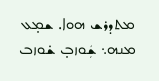ܡܬܕܪܫ ܗܘܐ. ܫܡ̣ܥ ܡܢܗ܆ ܫܲܘܙܒ̣ ܫ̇ܘܙܒ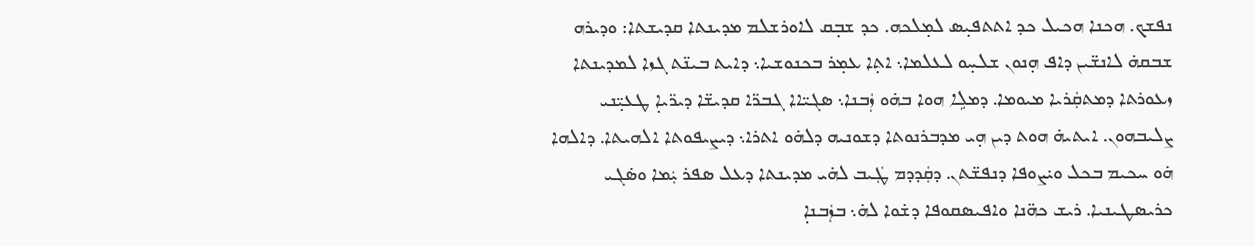ܢܦܫܟ. ܗܟܢܐ ܗܟܝܠ ܟܕ ܐܬܬܦܝ̣ܣ ܠܡ̣ܠܟܗ. ܟܕ ܫܒ̣ܩ ܠܐܘܪܫܠܡ ܡܕܝܢܬܐ ܩܕܝܫܬܐ: ܘܕܝܪܗ ܫܒܩܗ̇ ܠܐܢܫ̈ܝܢ ܕܐܦ ܗ̣ܢܘܢ ܫܠܚ̣ܘ ܠܥܠܡܐ܆ ܐܬ̣ܐ ܥܡ̣ܪ ܒܟܢܘܫܝܐ܆ ܕܐܝܬ ܒܝܢ̈ܬ ܓܙܐ ܠܡܕܝܢܬܐ ܙܥܘܪܬܐ ܕܡܬܩܲܪܝܐ ܡܝܘܡܐ. ܕܡܠܹܐ ܗܘܐ ܒܗ̇ܘ ܙܲܒܢܐ܆ ܣܓܝ̈ܐܐ ܓܒܪ̈ܐ ܩܕܝܫ̈ܐ ܕܝܪ̈ܝܐ̣ ܛܥܝ̣̈ܢܝ ܨܠܝܒܗܘܢ. ܐܝܬܝܗ̇ ܗܘܬ ܕܝܢ ܗ̣ܝ ܡܕܒܪܢܘܬܐ ܕܫܘܢܝܗ ܕܠܗ̇ܘ ܐܬܪܐ܆ ܕܝܨܝܦܘܬܐ ܐܠܗܝܬܐ. ܕܐܠܗܐ ܗ̇ܘ ܚܟܝܡ ܒܟܠ ܘܝ̇ܨܘܦܐ ܕܢܦܫ̈ܬܢ. ܕܩܲܕܕܡ ܛܲܝܒ ܠܗ̇ܝ ܡܕܝܢܬܐ ܕܥܠ ܣܦܪ ܝܲܡܐ ܘܣ̇ܓܝ ܟܪܝܣܛܝܢܝܐ. ܪܝܫ ܟܗ̈ܢܐ ܘܐܦܝܣܩܘܦܐ ܕܫ̇ܘܐ ܠܗ̇܆ ܒܙܲܒܢܐ̣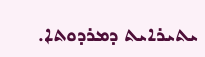ܝܬܝܪܐܝܬ ܕܡܪܕܘܬܐ.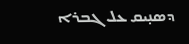ܕܣܢ̣ܝܩ ܥܠ ܓܒܪܐ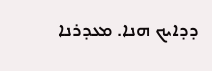ܕܕܐܝܟ ܗܢܐ. ܡܥܕܪܢܐ